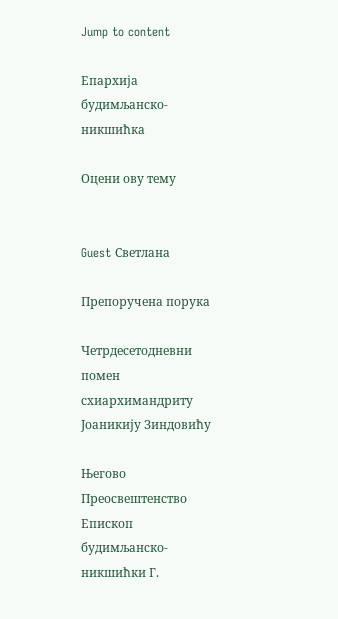Jump to content

Епархија будимљанско-никшићка

Оцени ову тему


Guest Светлана

Препоручена порука

Четрдесетодневни помен схиархимандриту Јоаникију Зиндовићу

Његово Преосвештенство Епископ будимљанско-никшићки Г.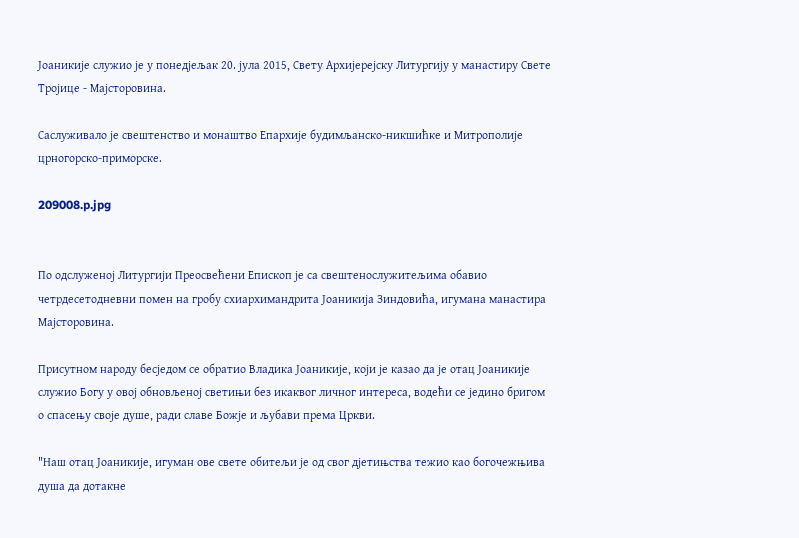Јоаникије служио је у понедјељак 20. јула 2015, Свету Архијерејску Литургију у манастиру Свете Тројице - Мајсторовина.

Саслуживало је свештенство и монаштво Епархије будимљанско-никшићке и Митрополије црногорско-приморске.

209008.p.jpg


По одслуженој Литургији Преосвећени Епископ је са свештенослужитељима обавио четрдесетодневни помен на гробу схиархимандрита Јоаникија Зиндовића, игумана манастира Мајсторовина.

Присутном народу бесједом се обратио Владика Јоаникије, који је казао да је отац Јоаникије служио Богу у овој обновљеној светињи без икаквог личног интереса, водећи се једино бригом о спасењу своје душе, ради славе Божје и љубави према Цркви.

"Наш отац Јоаникије, игуман ове свете обитељи је од свог дјетињства тежио као богочежњива душа да дотакне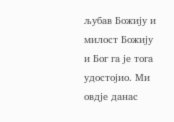љубав Божију и милост Божију и Бог га је тога удостојио. Ми овдје данас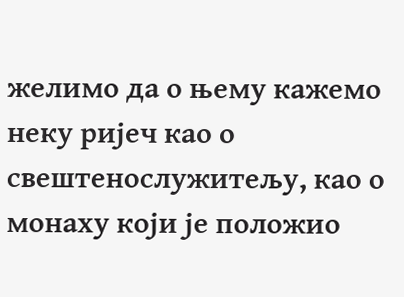желимо да о њему кажемо неку ријеч као о свештенослужитељу, као о монаху који је положио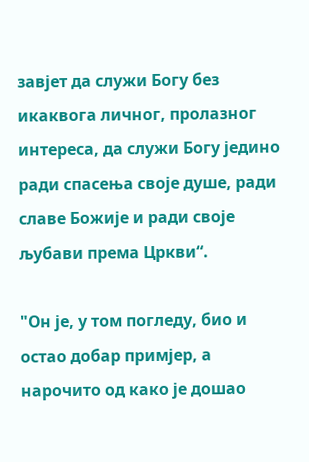завјет да служи Богу без икаквога личног, пролазног интереса, да служи Богу једино ради спасења своје душе, ради славе Божије и ради своје љубави према Цркви“.

"Он је, у том погледу, био и остао добар примјер, а нарочито од како је дошао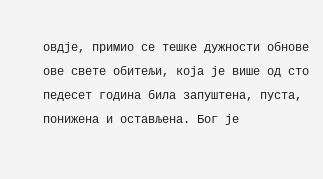овдје, примио се тешке дужности обнове ове свете обитељи, која је више од сто педесет година била запуштена, пуста, понижена и остављена. Бог је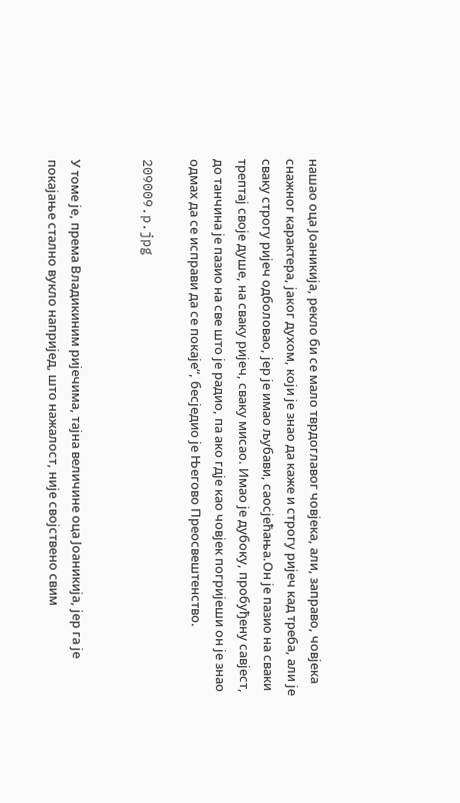нашао оца Јоаникија, рекло би се мало тврдоглавог човјека, али, заправо, човјека снажног карактера, јаког духом, који је знао да каже и строгу ријеч кад треба, али је сваку строгу ријеч одболовао, јер је имао љубави, саосјећања.Он је пазио на сваки трептај своје душе, на сваку ријеч, сваку мисао. Имао је дубоку, пробуђену савјест, до танчина је пазио на све што је радио, па ако гдје као човјек погријеши он је знао одмах да се исправи да се покаје“, бесједио је Његово Преосвештенство.

209009.p.jpg


У томе је, према Владикиним ријечима, тајна величине оца Јоаникија, јер га је покајање стално вукло напријед, што нажалост, није својствено свим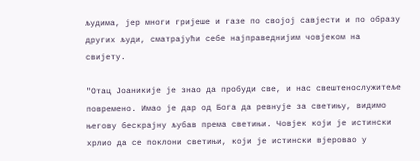људима, јер многи гријеше и газе по својој савјести и по образу других људи, сматрајући себе најправеднијим човјеком на свијету.

"Отац Јоаникије је знао да пробуди све, и нас свештенослужитеље повремено. Имао је дар од Бога да ревнује за светињу, видимо његову бескрајну љубав према светињи. Човјек који је истински хрлио да се поклони светињи, који је истински вјеровао у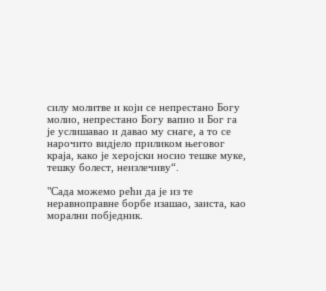силу молитве и који се непрестано Богу молио, непрестано Богу вапио и Бог га је услишавао и давао му снаге, а то се нарочито видјело приликом његовог краја, како је херојски носио тешке муке, тешку болест, неизлечиву“.

"Сада можемо рећи да је из те неравноправне борбе изашао, заиста, као морални побједник.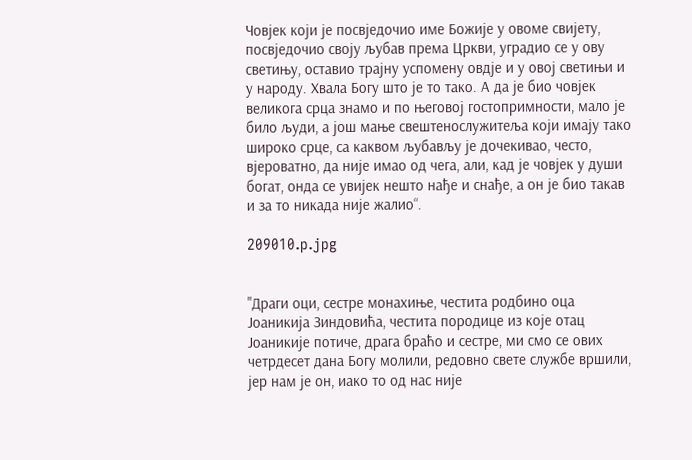Човјек који је посвједочио име Божије у овоме свијету, посвједочио своју љубав према Цркви, уградио се у ову светињу, оставио трајну успомену овдје и у овој светињи и у народу. Хвала Богу што је то тако. А да је био човјек великога срца знамо и по његовој гостопримности, мало је било људи, а још мање свештенослужитеља који имају тако широко срце, са каквом љубављу је дочекивао, често, вјероватно, да није имао од чега, али, кад је човјек у души богат, онда се увијек нешто нађе и снађе, а он је био такав и за то никада није жалио“.

209010.p.jpg


"Драги оци, сестре монахиње, честита родбино оца Јоаникија Зиндовића, честита породице из које отац Јоаникије потиче, драга браћо и сестре, ми смо се ових четрдесет дана Богу молили, редовно свете службе вршили, јер нам је он, иако то од нас није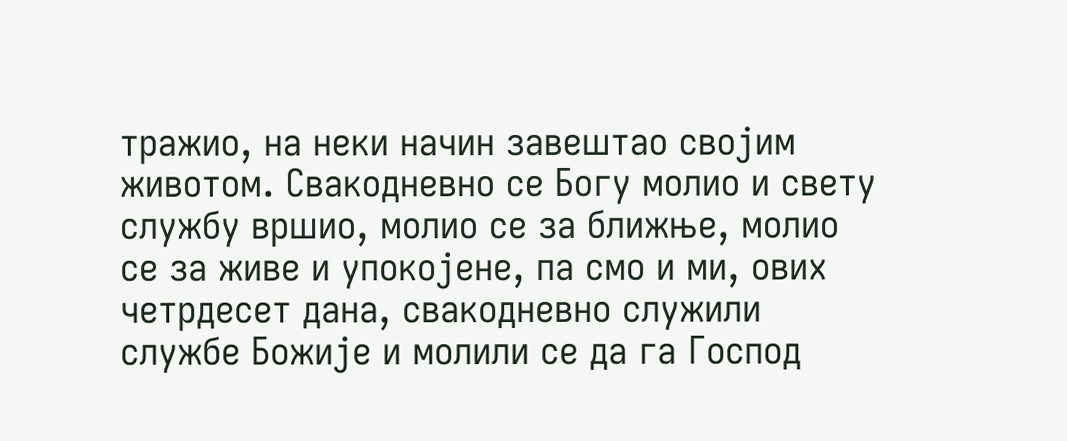тражио, на неки начин завештао својим животом. Свакодневно се Богу молио и свету службу вршио, молио се за ближње, молио се за живе и упокојене, па смо и ми, ових четрдесет дана, свакодневно служили службе Божије и молили се да га Господ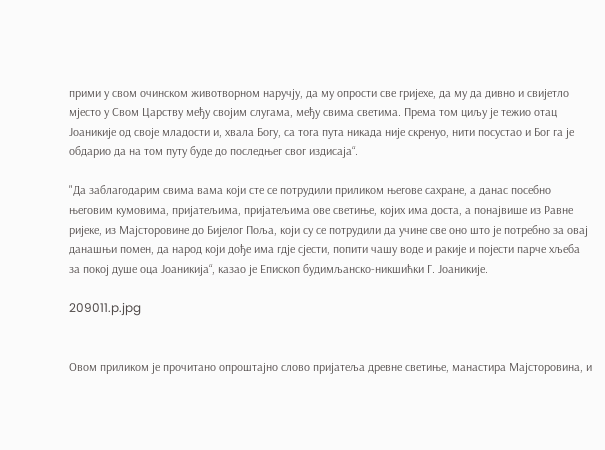прими у свом очинском животворном наручју, да му опрости све гријехе, да му да дивно и свијетло мјесто у Свом Царству међу својим слугама, међу свима светима. Према том циљу је тежио отац Јоаникије од своје младости и, хвала Богу, са тога пута никада није скренуо, нити посустао и Бог га је обдарио да на том путу буде до последњег свог издисаја“.

"Да заблагодарим свима вама који сте се потрудили приликом његове сахране, а данас посебно његовим кумовима, пријатељима, пријатељима ове светиње, којих има доста, а понајвише из Равне ријеке, из Мајсторовине до Бијелог Поља, који су се потрудили да учине све оно што је потребно за овај данашњи помен, да народ који дође има гдје сјести, попити чашу воде и ракије и појести парче хљеба за покој душе оца Јоаникија“, казао је Епископ будимљанско-никшићки Г. Јоаникије.

209011.p.jpg


Овом приликом је прочитано опроштајно слово пријатеља древне светиње, манастира Мајсторовина, и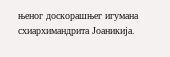њеног доскорашњег игумана схиархимандрита Јоаникија.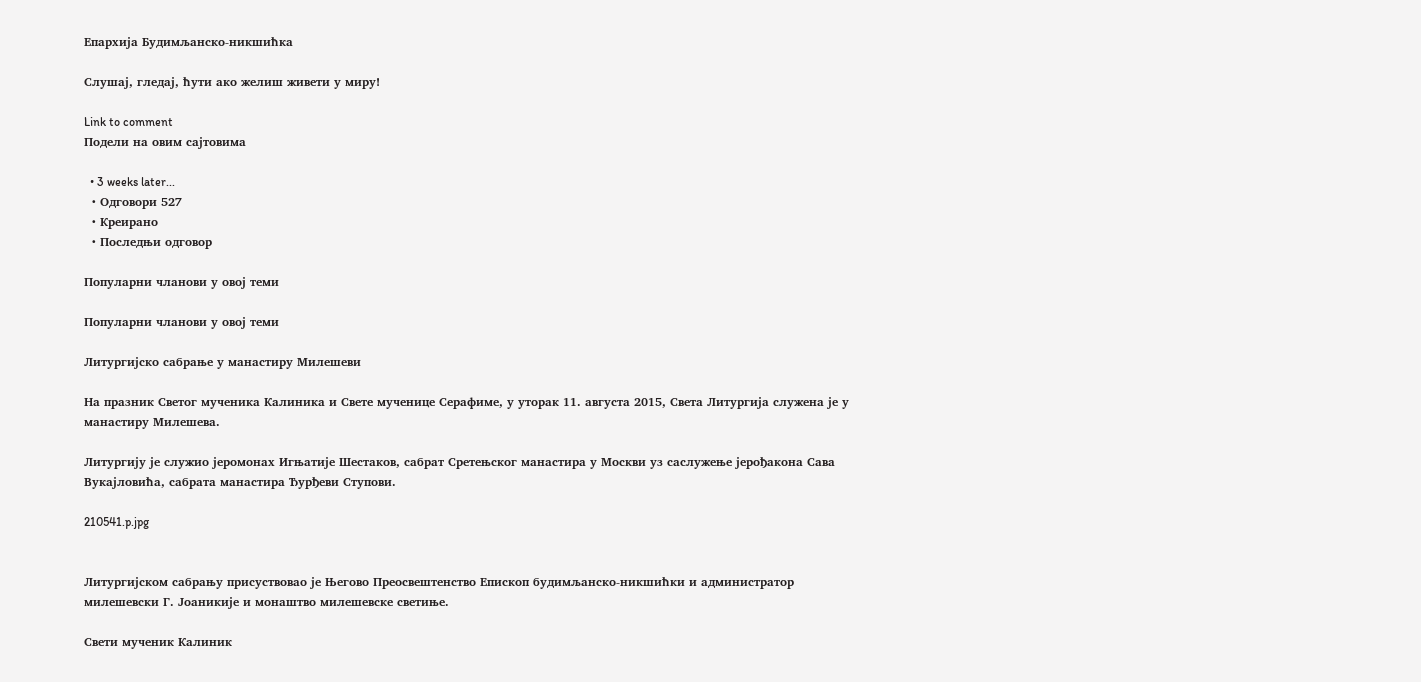Епархија Будимљанско-никшићка

Слушај, гледај, ћути ако желиш живети у миру!

Link to comment
Подели на овим сајтовима

  • 3 weeks later...
  • Одговори 527
  • Креирано
  • Последњи одговор

Популарни чланови у овој теми

Популарни чланови у овој теми

Литургијско сабрање у манастиру Милешеви

На празник Светог мученика Калиника и Свете мученице Серафиме, у уторак 11. августа 2015, Света Литургија служена је у манастиру Милешева.

Литургију је служио јеромонах Игњатије Шестаков, сабрат Сретењског манастира у Москви уз саслужење јерођакона Сава Вукајловића, сабрата манастира Ђурђеви Ступови.

210541.p.jpg


Литургијском сабрању присуствовао је Његово Преосвештенство Епископ будимљанско-никшићки и администратор милешевски Г. Јоаникије и монаштво милешевске светиње.

Свети мученик Калиник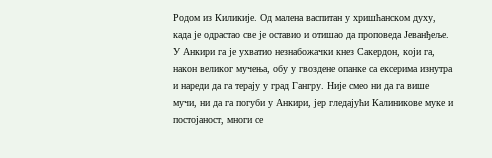Родом из Киликије. Од малена васпитан у хришћанском духу, када је одрастао све је оставио и отишао да проповеда Јеванђеље. У Анкири га је ухватио незнабожачки кнез Сакердон, који га, након великог мучења, обу у гвоздене опанке са ексерима изнутра и нареди да га терају у град Гангру. Није смео ни да га више мучи, ни да га погуби у Анкири, јер гледајући Калиникове муке и постојаност, многи се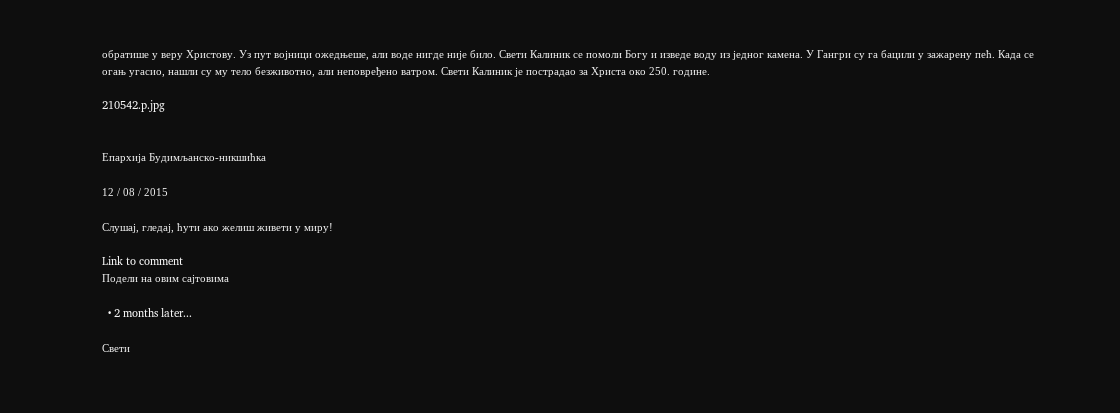обратише у веру Христову. Уз пут војници ожедњеше, али воде нигде није било. Свети Калиник се помоли Богу и изведе воду из једног камена. У Гангри су га бацили у зажарену пећ. Када се огањ угасио, нашли су му тело безживотно, али неповређено ватром. Свети Калиник је пострадао за Христа око 250. године.

210542.p.jpg


Епархија Будимљанско-никшићка

12 / 08 / 2015

Слушај, гледај, ћути ако желиш живети у миру!

Link to comment
Подели на овим сајтовима

  • 2 months later...

Свети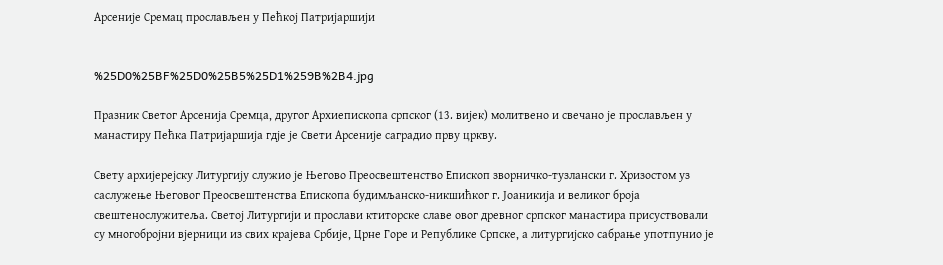Арсеније Сремац прослављен у Пећкој Патријаршији


%25D0%25BF%25D0%25B5%25D1%259B%2B4.jpg

Празник Светог Арсенија Сремца, другог Архиепископа српског (13. вијек) молитвено и свечано је прослављен у манастиру Пећка Патријаршија гдје је Свети Арсеније саградио прву цркву.

Свету архијерејску Литургију служио је Његово Преосвештенство Епископ зворничко-тузлански г. Хризостом уз саслужење Његовог Преосвештенства Епископа будимљанско-никшићког г. Јоаникија и великог броја свештенослужитеља. Светој Литургији и прослави ктиторске славе овог древног српског манастира присуствовали су многобројни вјерници из свих крајева Србије, Црне Горе и Републике Српске, а литургијско сабрање употпунио је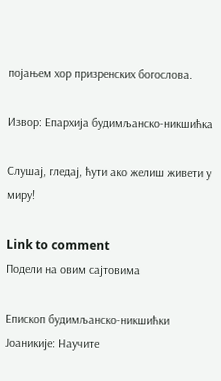појањем хор призренских богослова.

Извор: Епархија будимљанско-никшићка

Слушај, гледај, ћути ако желиш живети у миру!

Link to comment
Подели на овим сајтовима

Епископ будимљанско-никшићки Јоаникије: Научите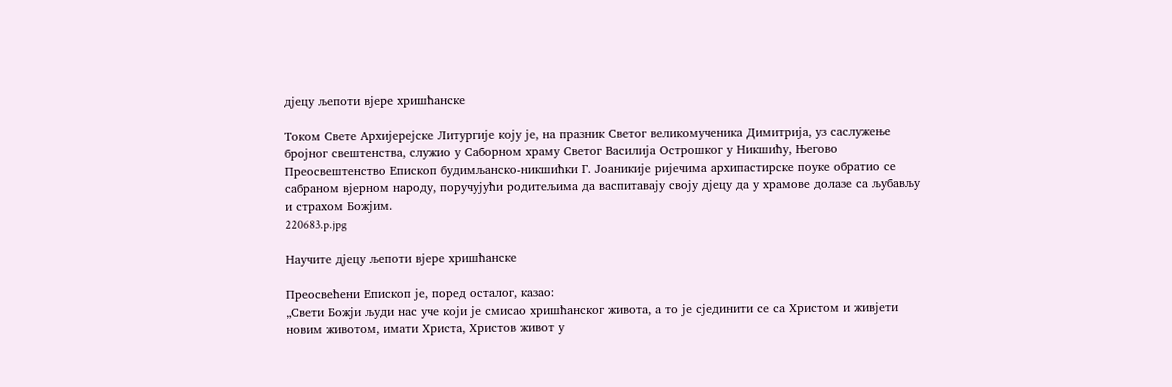дјецу љепоти вјере хришћанске

Током Свете Архијерејске Литургије коју је, на празник Светог великомученика Димитрија, уз саслужење бројног свештенства, служио у Саборном храму Светог Василија Острошког у Никшићу, Његово Преосвештенство Епископ будимљанско-никшићки Г. Јоаникије ријечима архипастирске поуке обратио се сабраном вјерном народу, поручујући родитељима да васпитавају своју дјецу да у храмове долазе са љубављу и страхом Божјим.
220683.p.jpg

Научите дјецу љепоти вјере хришћанске

Преосвећени Епископ је, поред осталог, казао:
„Свети Божји људи нас уче који је смисао хришћанског живота, а то је сјединити се са Христом и живјети новим животом, имати Христа, Христов живот у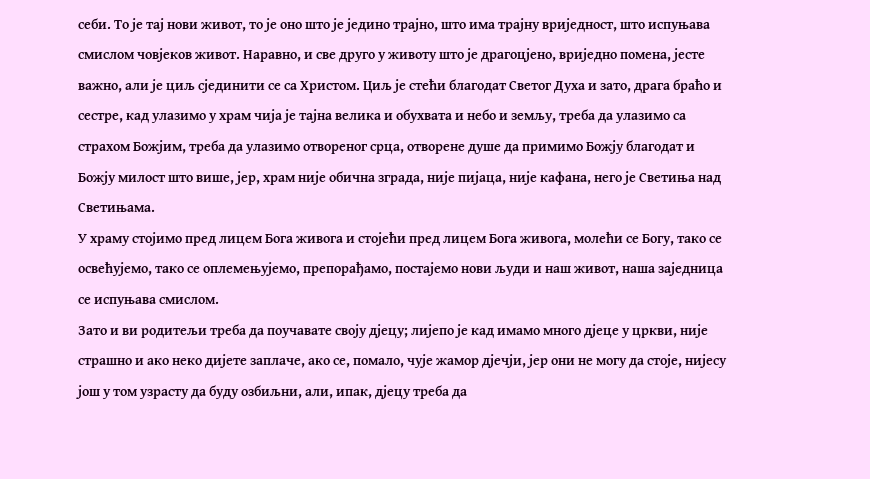себи. То је тај нови живот, то је оно што је једино трајно, што има трајну вриједност, што испуњава смислом човјеков живот. Наравно, и све друго у животу што је драгоцјено, вриједно помена, јесте важно, али је циљ сјединити се са Христом. Циљ је стећи благодат Светог Духа и зато, драга браћо и сестре, кад улазимо у храм чија је тајна велика и обухвата и небо и земљу, треба да улазимо са страхом Божјим, треба да улазимо отвореног срца, отворене душе да примимо Божју благодат и Божју милост што више, јер, храм није обична зграда, није пијаца, није кафана, него је Светиња над Светињама.
У храму стојимо пред лицем Бога живога и стојећи пред лицем Бога живога, молећи се Богу, тако се освећујемо, тако се оплемењујемо, препорађамо, постајемо нови људи и наш живот, наша заједница се испуњава смислом.
Зато и ви родитељи треба да поучавате своју дјецу; лијепо је кад имамо много дјеце у цркви, није страшно и ако неко дијете заплаче, ако се, помало, чује жамор дјечји, јер они не могу да стоје, нијесу још у том узрасту да буду озбиљни, али, ипак, дјецу треба да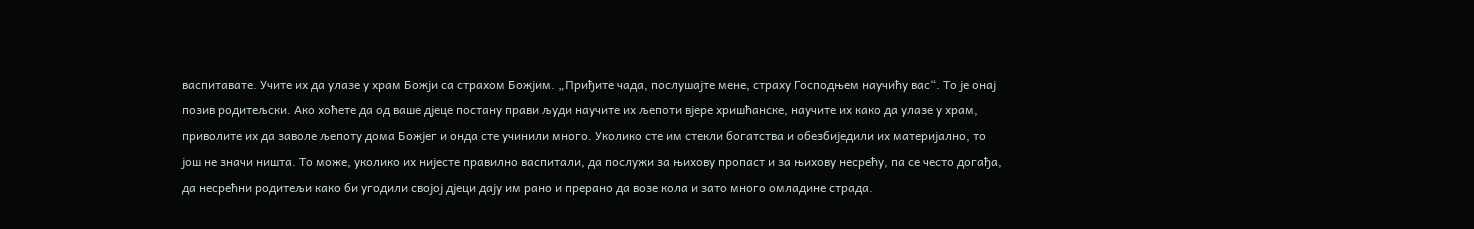васпитавате. Учите их да улазе у храм Божји са страхом Божјим. „Приђите чада, послушајте мене, страху Господњем научићу вас“. То је онај позив родитељски. Ако хоћете да од ваше дјеце постану прави људи научите их љепоти вјере хришћанске, научите их како да улазе у храм, приволите их да заволе љепоту дома Божјег и онда сте учинили много. Уколико сте им стекли богатства и обезбиједили их материјално, то још не значи ништа. То може, уколико их нијесте правилно васпитали, да послужи за њихову пропаст и за њихову несрећу, па се често догађа, да несрећни родитељи како би угодили својој дјеци дају им рано и прерано да возе кола и зато много омладине страда.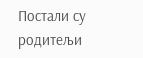Постали су родитељи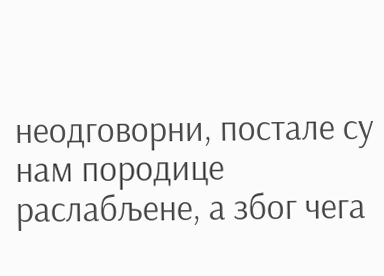неодговорни, постале су нам породице раслабљене, а због чега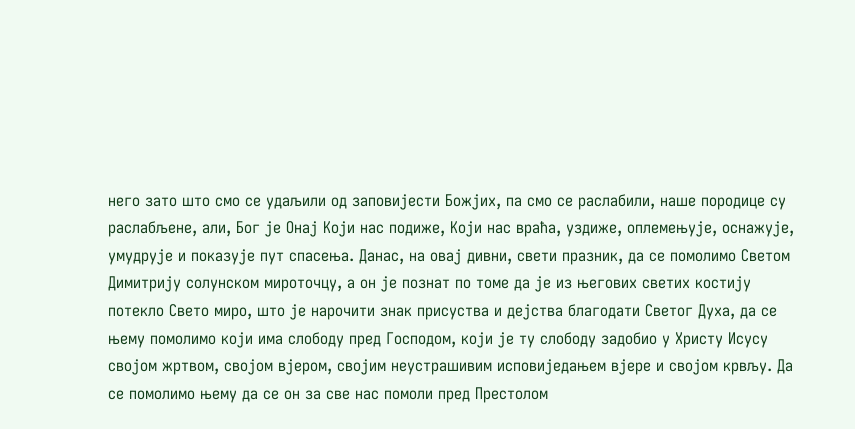него зато што смо се удаљили од заповијести Божјих, па смо се раслабили, наше породице су раслабљене, али, Бог је Онај Који нас подиже, Који нас враћа, уздиже, оплемењује, оснажује, умудрује и показује пут спасења. Данас, на овај дивни, свети празник, да се помолимо Светом Димитрију солунском мироточцу, а он је познат по томе да је из његових светих костију потекло Свето миро, што је нарочити знак присуства и дејства благодати Светог Духа, да се њему помолимо који има слободу пред Господом, који је ту слободу задобио у Христу Исусу својом жртвом, својом вјером, својим неустрашивим исповиједањем вјере и својом крвљу. Да се помолимо њему да се он за све нас помоли пред Престолом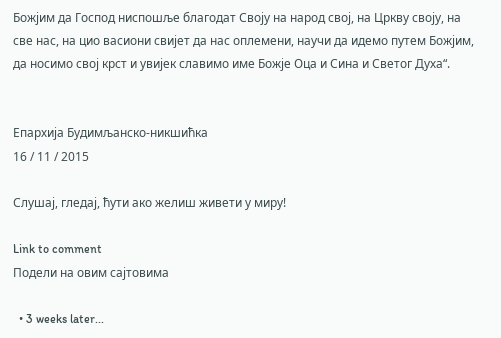Божјим да Господ ниспошље благодат Своју на народ свој, на Цркву своју, на све нас, на цио васиони свијет да нас оплемени, научи да идемо путем Божјим, да носимо свој крст и увијек славимо име Божје Оца и Сина и Светог Духа“.


Епархија Будимљанско-никшићка
16 / 11 / 2015

Слушај, гледај, ћути ако желиш живети у миру!

Link to comment
Подели на овим сајтовима

  • 3 weeks later...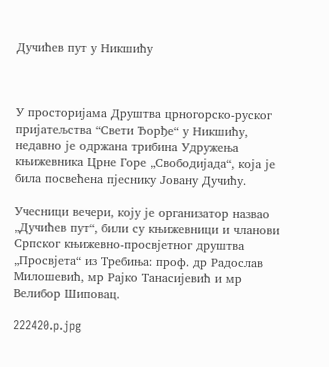Дучићев пут у Никшићу



У просторијама Друштва црногорско-руског пријатељства “Свети Ђорђе“ у Никшићу, недавно је одржана трибина Удружења књижевника Црне Горе „Свободијада“, која је била посвећена пјеснику Јовану Дучићу.

Учесници вечери, коју је организатор назвао „Дучићев пут“, били су књижевници и чланови Српског књижевно-просвјетног друштва „Просвјета“ из Требиња: проф. др Радослав Милошевић, мр Рајко Танасијевић и мр Велибор Шиповац.

222420.p.jpg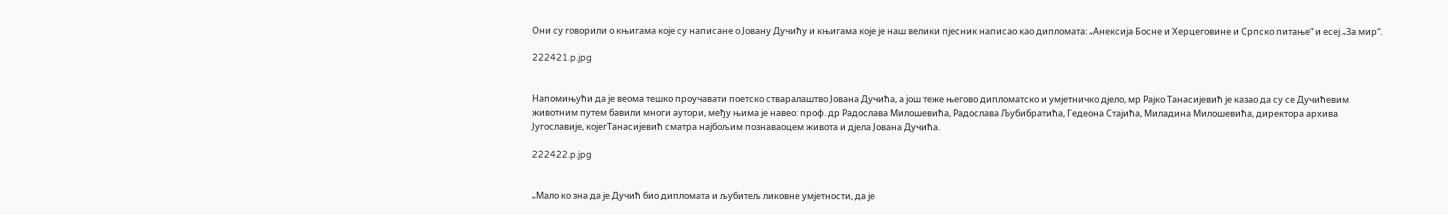Они су говорили о књигама које су написане о Јовану Дучићу и књигама које је наш велики пјесник написао као дипломата: „Анексија Босне и Херцеговине и Српско питање“ и есеј „За мир“.

222421.p.jpg


Напомињући да је веома тешко проучавати поетско стваралаштво Јована Дучића, а још теже његово дипломатско и умјетничко дјело, мр Рајко Танасијевић је казао да су се Дучићевим животним путем бавили многи аутори, међу њима је навео: проф. др Радослава Милошевића, Радослава Љубибратића, Гедеона Стајића, Миладина Милошевића, директора архива Југославије, којегТанасијевић сматра најбољим познаваоцем живота и дјела Јована Дучића.

222422.p.jpg


„Мало ко зна да је Дучић био дипломата и љубитељ ликовне умјетности, да је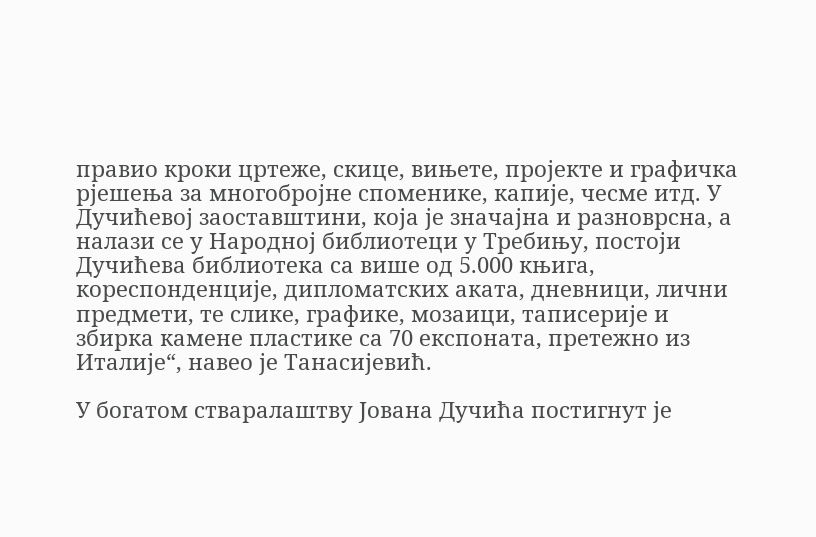правио кроки цртеже, скице, вињете, пројекте и графичка рјешења за многобројне споменике, капије, чесме итд. У Дучићевој заоставштини, која је значајна и разноврсна, а налази се у Народној библиотеци у Требињу, постоји Дучићева библиотека са више од 5.000 књига, кореспонденције, дипломатских аката, дневници, лични предмети, те слике, графике, мозаици, таписерије и збирка камене пластике са 70 експоната, претежно из Италије“, навео је Танасијевић.

У богатом стваралаштву Јована Дучића постигнут је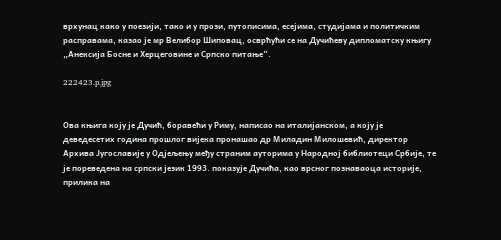врхунац како у поезији, тако и у прози, путописима, есејима, студијама и политичким расправама, казао је мр Велибор Шиповац, осврћући се на Дучићеву дипломатску књигу „Анексија Босне и Херцеговине и Српско питање“.

222423.p.jpg


Ова књига коју је Дучић, боравећи у Риму, написао на италијанском, а коју је деведесетих година прошлог вијека пронашао др Миладин Милошевић, директор Архива Југославије у Одјељењу међу страним ауторима у Народној библиотеци Србије, те је пореведена на српски језик 1993. показује Дучића, као врсног познаваоца историје, прилика на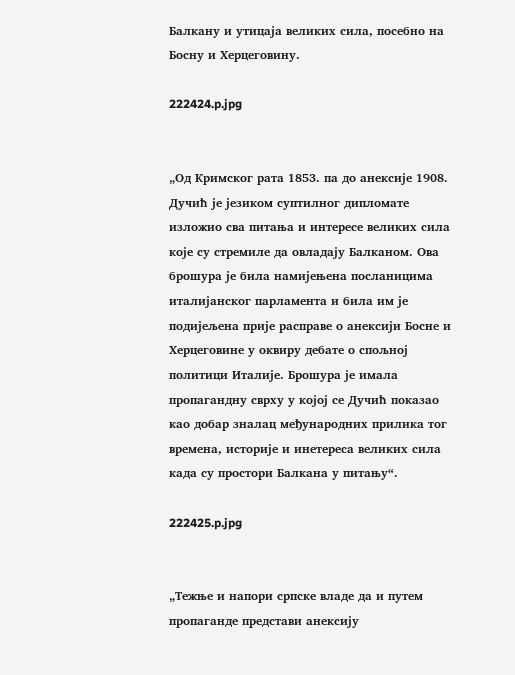Балкану и утицаја великих сила, посебно на Босну и Херцеговину.

222424.p.jpg


„Од Кримског рата 1853. па до анексије 1908. Дучић је језиком суптилног дипломате изложио сва питања и интересе великих сила које су стремиле да овладају Балканом. Ова брошура је била намијењена посланицима италијанског парламента и била им је подијељена прије расправе о анексији Босне и Херцеговине у оквиру дебате о спољној политици Италије. Брошура је имала пропагандну сврху у којој се Дучић показао као добар зналац међународних прилика тог времена, историје и инетереса великих сила када су простори Балкана у питању“.

222425.p.jpg


„Тежње и напори српске владе да и путем пропаганде представи анексију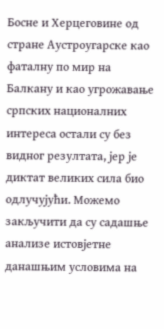Босне и Херцеговине од стране Аустроугарске као фаталну по мир на Балкану и као угрожавање српских националних интереса остали су без видног резултата, јер је диктат великих сила био одлучујући. Можемо закључити да су садашње анализе истовјетне данашњим условима на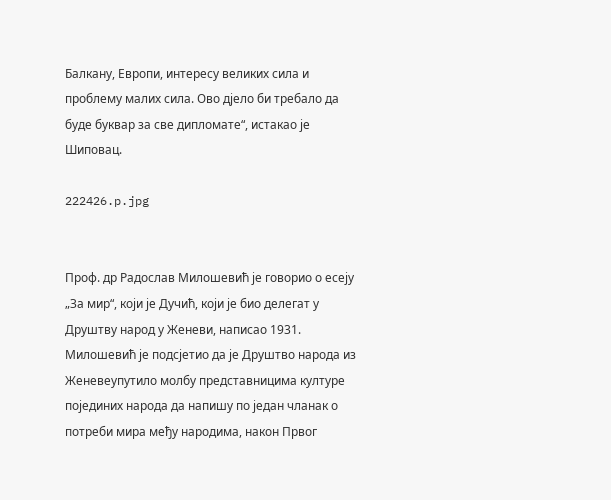Балкану, Европи, интересу великих сила и проблему малих сила. Ово дјело би требало да буде буквар за све дипломате“, истакао је Шиповац.

222426.p.jpg


Проф. др Радослав Милошевић је говорио о есеју „За мир“, који је Дучић, који је био делегат у Друштву народ у Женеви, написао 1931. Милошевић је подсјетио да је Друштво народа из Женевеупутило молбу представницима културе појединих народа да напишу по један чланак о потреби мира међу народима, након Првог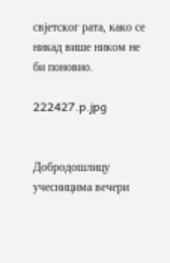свјетског рата, како се никад више ником не би поновио.

222427.p.jpg


Добродошлицу учесницима вечери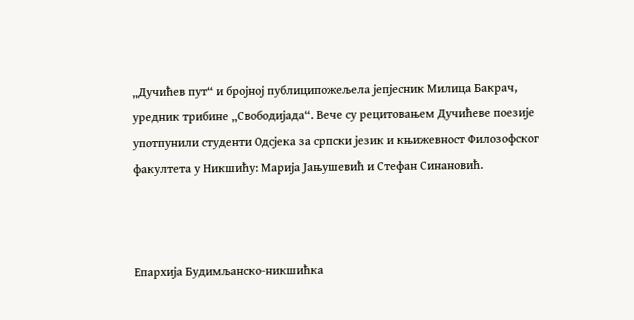„Дучићев пут“ и бројној публиципожељела јепјесник Милица Бакрач, уредник трибине „Свободијада“. Вече су рецитовањем Дучићеве поезије употпунили студенти Одсјека за српски језик и књижевност Филозофског факултета у Никшићу: Марија Јањушевић и Стефан Синановић.



Епархија Будимљанско-никшићка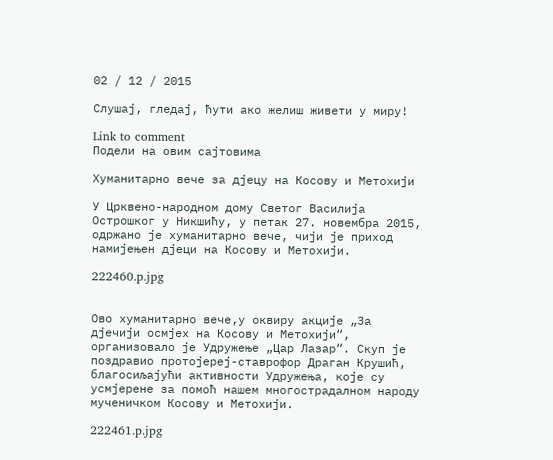02 / 12 / 2015

Слушај, гледај, ћути ако желиш живети у миру!

Link to comment
Подели на овим сајтовима

Хуманитарно вече за дјецу на Косову и Метохији

У Црквено-народном дому Светог Василија Острошког у Никшићу, у петак 27. новембра 2015, одржано је хуманитарно вече, чији је приход намијењен дјеци на Косову и Метохији.

222460.p.jpg


Ово хуманитарно вече,у оквиру акције „За дјечији осмјех на Косову и Метохији“, организовало је Удружење „Цар Лазар“. Скуп је поздравио протојереј-ставрофор Драган Крушић, благосиљајући активности Удружења, које су усмјерене за помоћ нашем многострадалном народу мученичком Косову и Метохији.

222461.p.jpg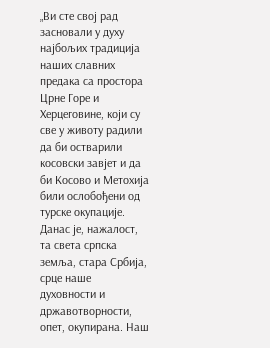„Ви сте свој рад засновали у духу најбољих традиција наших славних предака са простора Црне Горе и Херцеговине, који су све у животу радили да би остварили косовски завјет и да би Косово и Метохија били ослобођени од турске окупације. Данас је, нажалост, та света српска земља, стара Србија, срце наше духовности и државотворности, опет, окупирана. Наш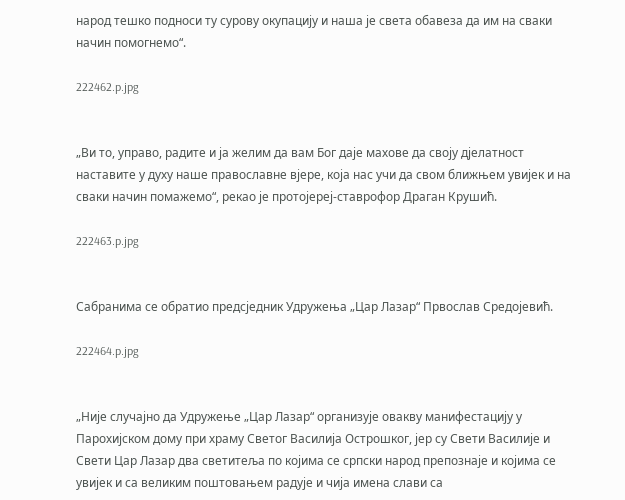народ тешко подноси ту сурову окупацију и наша је света обавеза да им на сваки начин помогнемо“.

222462.p.jpg


„Ви то, управо, радите и ја желим да вам Бог даје махове да своју дјелатност наставите у духу наше православне вјере, која нас учи да свом ближњем увијек и на сваки начин помажемо“, рекао је протојереј-ставрофор Драган Крушић.

222463.p.jpg


Сабранима се обратио предсједник Удружења „Цар Лазар“ Првослав Средојевић.

222464.p.jpg


„Није случајно да Удружење „Цар Лазар“ организује овакву манифестацију у Парохијском дому при храму Светог Василија Острошког, јер су Свети Василије и Свети Цар Лазар два светитеља по којима се српски народ препознаје и којима се увијек и са великим поштовањем радује и чија имена слави са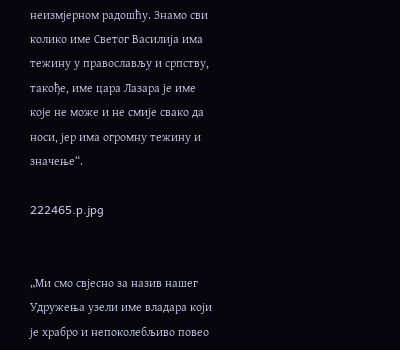неизмјерном радошћу. Знамо сви колико име Светог Василија има тежину у православљу и српству, такође, име цара Лазара је име које не може и не смије свако да носи, јер има огромну тежину и значење“.

222465.p.jpg


„Ми смо свјесно за назив нашег Удружења узели име владара који је храбро и непоколебљиво повео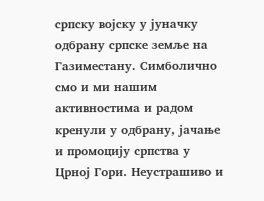српску војску у јуначку одбрану српске земље на Газиместану. Симболично смо и ми нашим активностима и радом кренули у одбрану, јачање и промоцију српства у Црној Гори. Неустрашиво и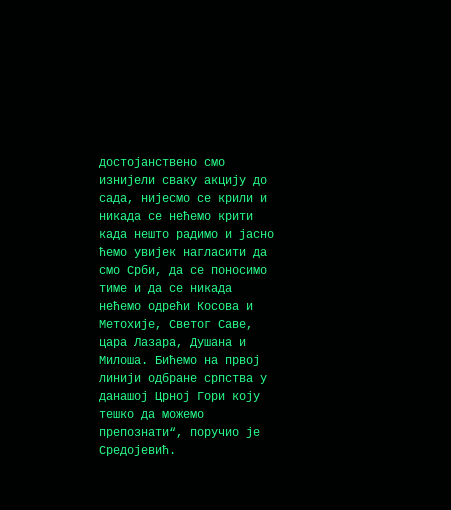достојанствено смо изнијели сваку акцију до сада, нијесмо се крили и никада се нећемо крити када нешто радимо и јасно ћемо увијек нагласити да смо Срби, да се поносимо тиме и да се никада нећемо одрећи Косова и Метохије, Светог Саве, цара Лазара, Душана и Милоша. Бићемо на првој линији одбране српства у данашој Црној Гори коју тешко да можемо препознати“, поручио је Средојевић.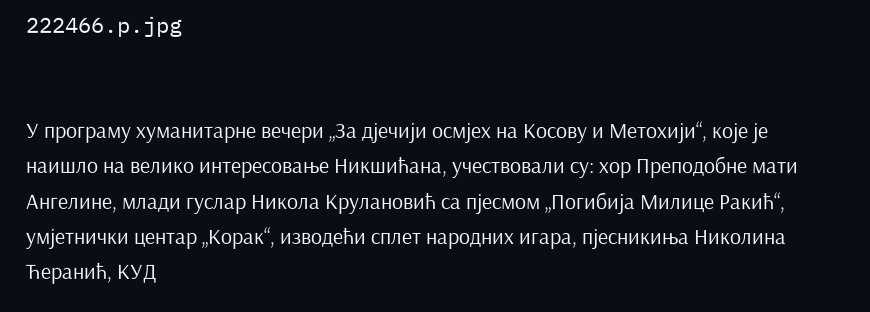222466.p.jpg


У програму хуманитарне вечери „За дјечији осмјех на Косову и Метохији“, које је наишло на велико интересовање Никшићана, учествовали су: хор Преподобне мати Ангелине, млади гуслар Никола Крулановић са пјесмом „Погибија Милице Ракић“, умјетнички центар „Корак“, изводећи сплет народних игара, пјесникиња Николина Ћеранић, КУД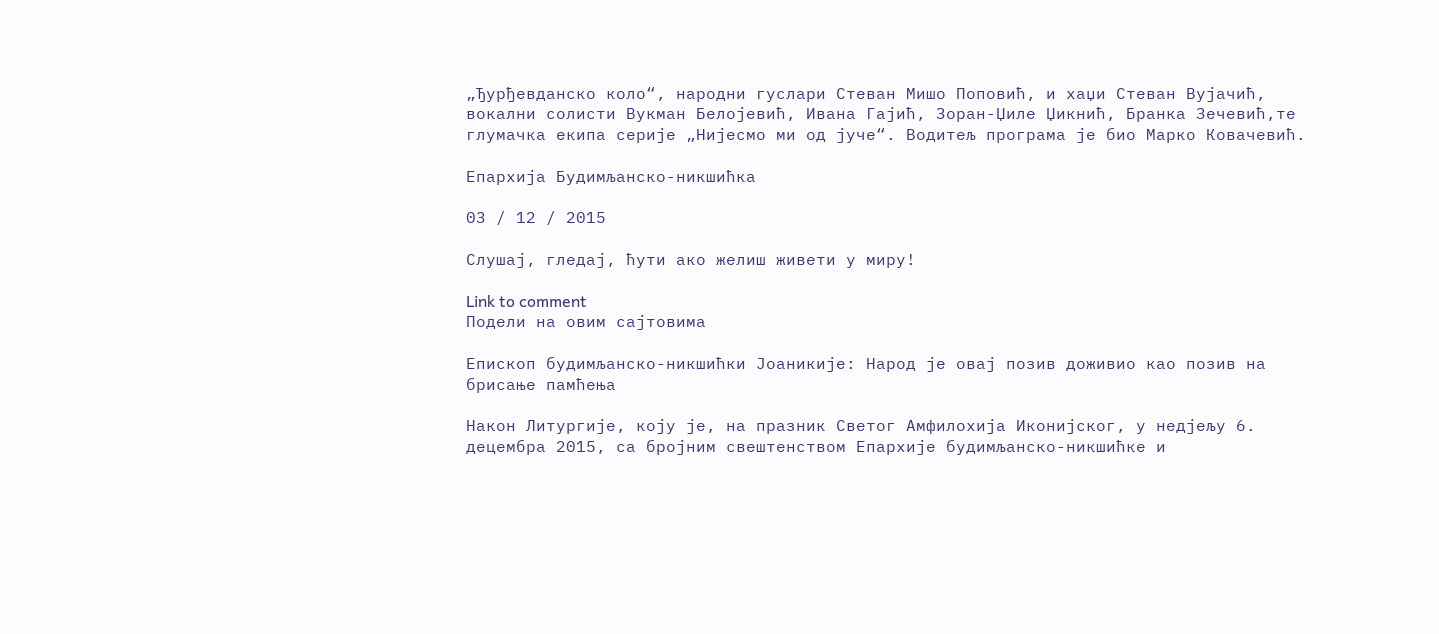„Ђурђевданско коло“, народни гуслари Стеван Мишо Поповић, и хаџи Стеван Вујачић, вокални солисти Вукман Белојевић, Ивана Гајић, Зоран-Џиле Џикнић, Бранка Зечевић,те глумачка екипа серије „Нијесмо ми од јуче“. Водитељ програма је био Марко Ковачевић.

Епархија Будимљанско-никшићка

03 / 12 / 2015

Слушај, гледај, ћути ако желиш живети у миру!

Link to comment
Подели на овим сајтовима

Епископ будимљанско-никшићки Јоаникије: Народ је овај позив доживио као позив на брисање памћења

Након Литургије, коју је, на празник Светог Амфилохија Иконијског, у недјељу 6. децембра 2015, са бројним свештенством Епархије будимљанско-никшићке и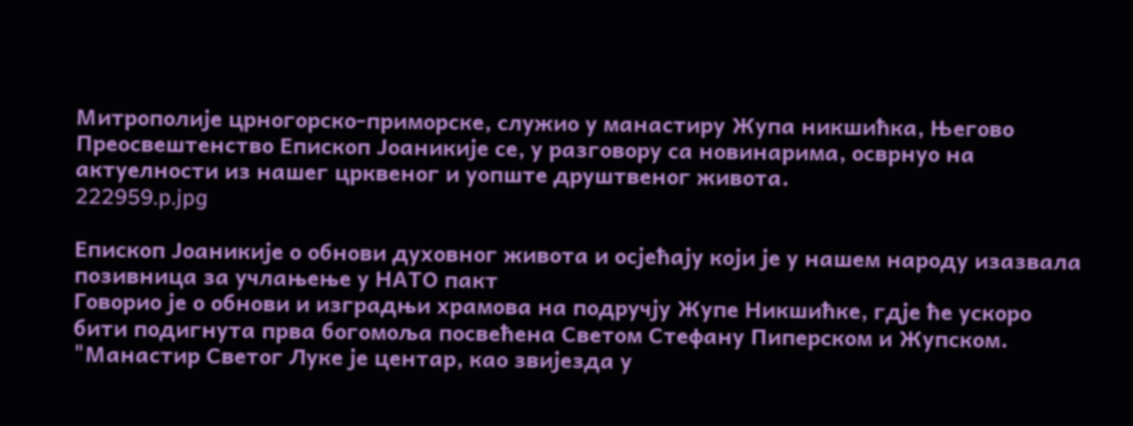Митрополије црногорско-приморске, служио у манастиру Жупа никшићка, Његово Преосвештенство Епископ Јоаникије се, у разговору са новинарима, осврнуо на актуелности из нашег црквеног и уопште друштвеног живота.
222959.p.jpg

Епископ Јоаникије о обнови духовног живота и осјећају који је у нашем народу изазвала позивница за учлањење у НАТО пакт
Говорио је о обнови и изградњи храмова на подручју Жупе Никшићке, гдје ће ускоро бити подигнута прва богомоља посвећена Светом Стефану Пиперском и Жупском.
"Манастир Светог Луке је центар, као звијезда у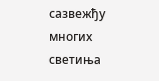сазвежђу многих светиња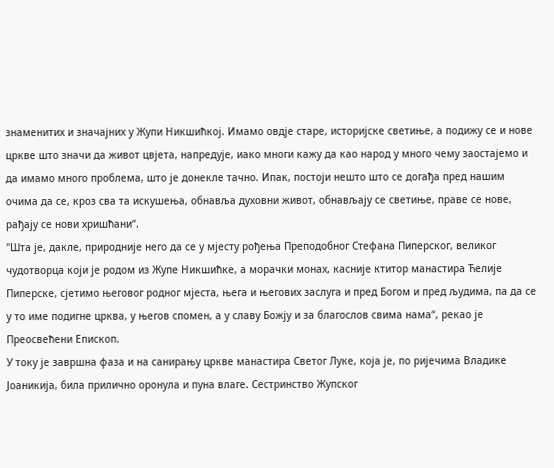знаменитих и значајних у Жупи Никшићкој. Имамо овдје старе, историјске светиње, а подижу се и нове цркве што значи да живот цвјета, напредује, иако многи кажу да као народ у много чему заостајемо и да имамо много проблема, што је донекле тачно. Ипак, постоји нешто што се догађа пред нашим очима да се, кроз сва та искушења, обнавља духовни живот, обнављају се светиње, праве се нове, рађају се нови хришћани“.
"Шта је, дакле, природније него да се у мјесту рођења Преподобног Стефана Пиперског, великог чудотворца који је родом из Жупе Никшићке, а морачки монах, касније ктитор манастира Ћелије Пиперске, сјетимо његовог родног мјеста, њега и његових заслуга и пред Богом и пред људима, па да се у то име подигне црква, у његов спомен, а у славу Божју и за благослов свима нама“, рекао је Преосвећени Епископ.
У току је завршна фаза и на санирању цркве манастира Светог Луке, која је, по ријечима Владике Јоаникија, била прилично оронула и пуна влаге. Сестринство Жупског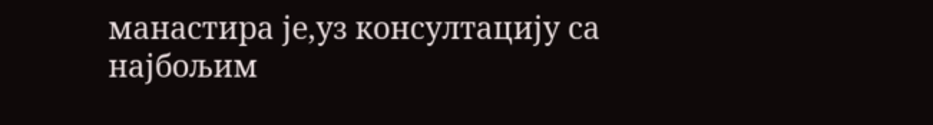манастира је,уз консултацију са најбољим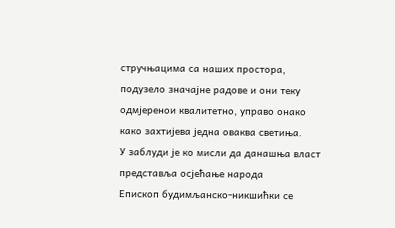стручњацима са наших простора, подузело значајне радове и они теку одмјеренои квалитетно, управо онако како захтијева једна оваква светиња.
У заблуди је ко мисли да данашња власт представља осјећање народа
Епископ будимљанско-никшићки се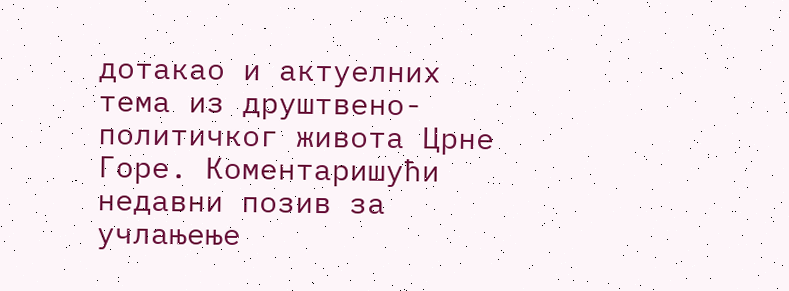дотакао и актуелних тема из друштвено-политичког живота Црне Горе. Коментаришући недавни позив за учлањење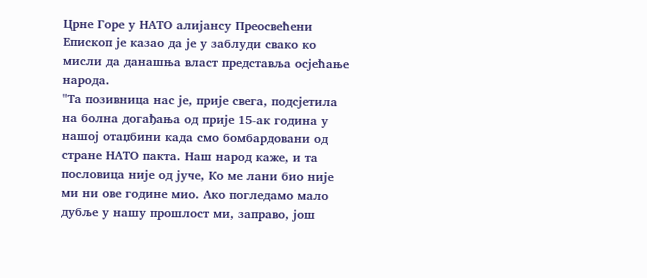Црне Горе у НАТО алијансу Преосвећени Епископ је казао да је у заблуди свако ко мисли да данашња власт представља осјећање народа.
"Та позивница нас је, прије свега, подсјетила на болна догађања од прије 15-ак година у нашој отаџбини када смо бомбардовани од стране НАТО пакта. Наш народ каже, и та пословица није од јуче, Ко ме лани био није ми ни ове године мио. Ако погледамо мало дубље у нашу прошлост ми, заправо, још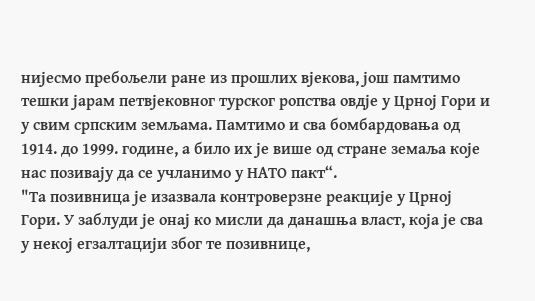нијесмо пребољели ране из прошлих вјекова, још памтимо тешки јарам петвјековног турског ропства овдје у Црној Гори и у свим српским земљама. Памтимо и сва бомбардовања од 1914. до 1999. године, а било их је више од стране земаља које нас позивају да се учланимо у НАТО пакт“.
"Та позивница је изазвала контроверзне реакције у Црној Гори. У заблуди је онај ко мисли да данашња власт, која је сва у некој егзалтацији због те позивнице,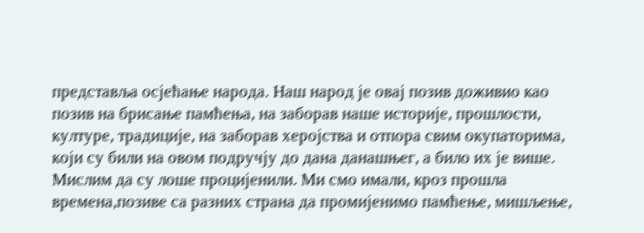представља осјећање народа. Наш народ је овај позив доживио као позив на брисање памћења, на заборав наше историје, прошлости, културе, традиције, на заборав херојства и отпора свим окупаторима, који су били на овом подручју до дана данашњег, а било их је више. Мислим да су лоше процијенили. Ми смо имали, кроз прошла времена,позиве са разних страна да промијенимо памћење, мишљење,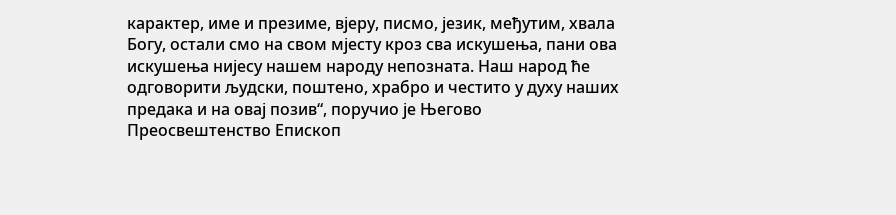карактер, име и презиме, вјеру, писмо, језик, међутим, хвала Богу, остали смо на свом мјесту кроз сва искушења, пани ова искушења нијесу нашем народу непозната. Наш народ ће одговорити људски, поштено, храбро и честито у духу наших предака и на овај позив“, поручио је Његово Преосвештенство Епископ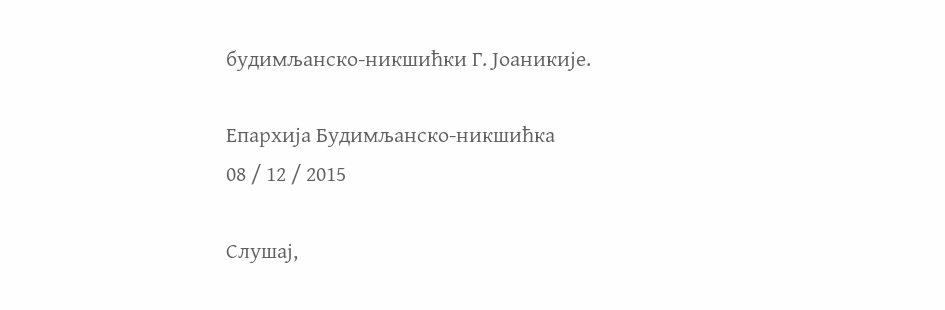будимљанско-никшићки Г. Јоаникије.

Епархија Будимљанско-никшићка
08 / 12 / 2015

Слушај,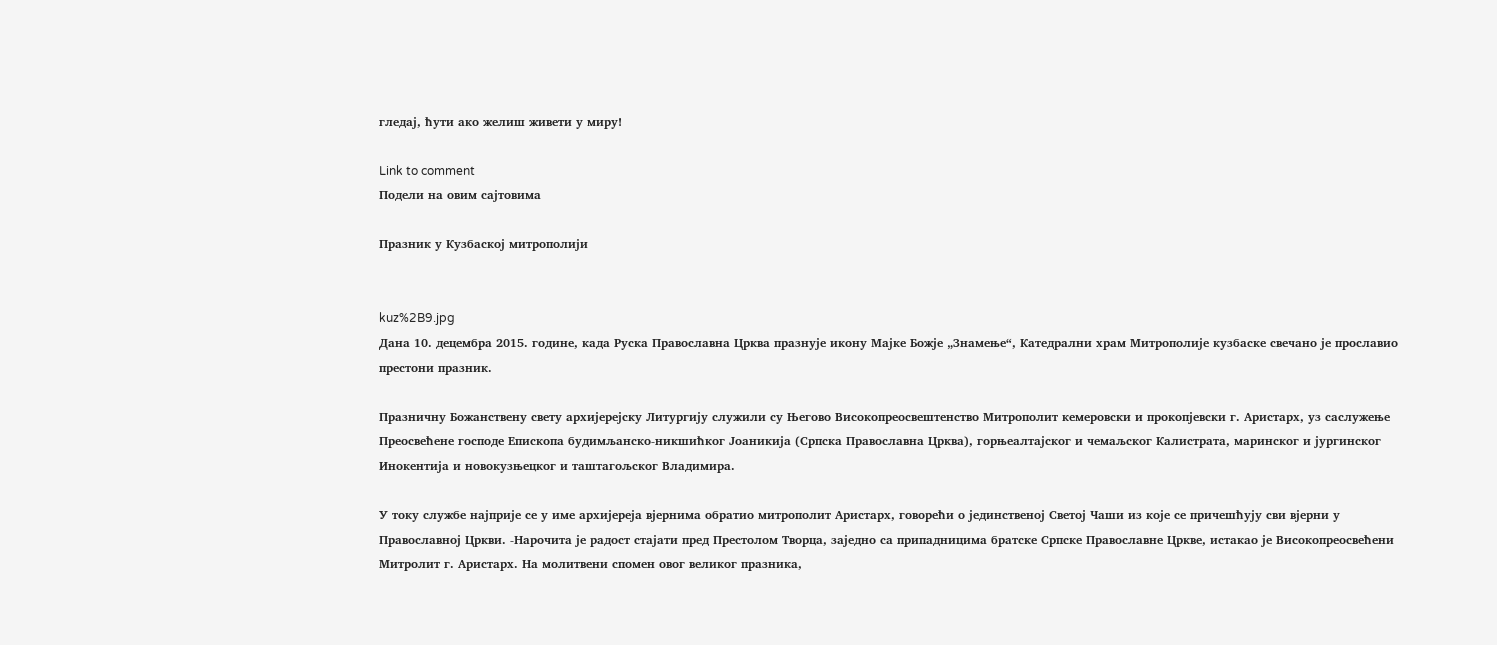гледај, ћути ако желиш живети у миру!

Link to comment
Подели на овим сајтовима

Празник у Кузбаској митрополији


kuz%2B9.jpg
Дана 10. децембра 2015. године, када Руска Православна Црква празнује икону Мајке Божје „Знамење“, Катедрални храм Митрополије кузбаске свечано је прославио престони празник.

Празничну Божанствену свету архијерејску Литургију служили су Његово Високопреосвештенство Митрополит кемеровски и прокопјевски г. Аристарх, уз саслужење Преосвећене господе Епископа будимљанско-никшићког Јоаникија (Српска Православна Црква), горњеалтајског и чемаљског Калистрата, маринског и јургинског Инокентија и новокузњецког и таштагољског Владимира.

У току службе најприје се у име архијереја вјернима обратио митрополит Аристарх, говорећи о јединственој Светој Чаши из које се причешћују сви вјерни у Православној Цркви. -Нарочита је радост стајати пред Престолом Творца, заједно са припадницима братске Српске Православне Цркве, истакао је Високопреосвећени Митролит г. Аристарх. На молитвени спомен овог великог празника,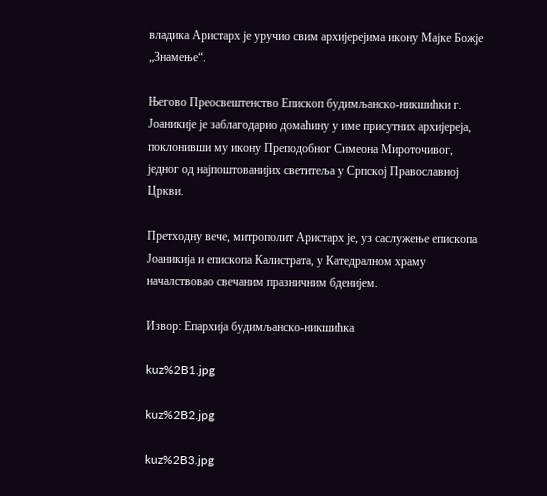владика Аристарх је уручио свим архијерејима икону Мајке Божје „Знамење“.

Његово Преосвештенство Епископ будимљанско-никшићки г. Јоаникије је заблагодарио домаћину у име присутних архијереја, поклонивши му икону Преподобног Симеона Мироточивог, једног од најпоштованијих светитеља у Српској Православној Цркви.

Претходну вече, митрополит Аристарх је, уз саслужење епископа Јоаникија и епископа Калистрата, у Катедралном храму началствовао свечаним празничним бденијем.

Извор: Епархија будимљанско-никшићка

kuz%2B1.jpg

kuz%2B2.jpg

kuz%2B3.jpg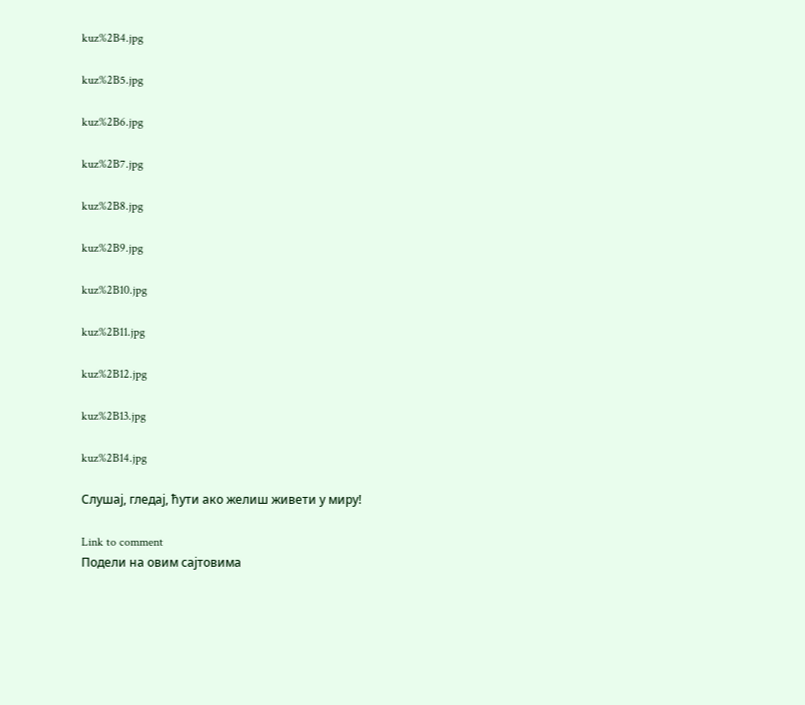kuz%2B4.jpg

kuz%2B5.jpg

kuz%2B6.jpg

kuz%2B7.jpg

kuz%2B8.jpg

kuz%2B9.jpg

kuz%2B10.jpg

kuz%2B11.jpg

kuz%2B12.jpg

kuz%2B13.jpg

kuz%2B14.jpg

Слушај, гледај, ћути ако желиш живети у миру!

Link to comment
Подели на овим сајтовима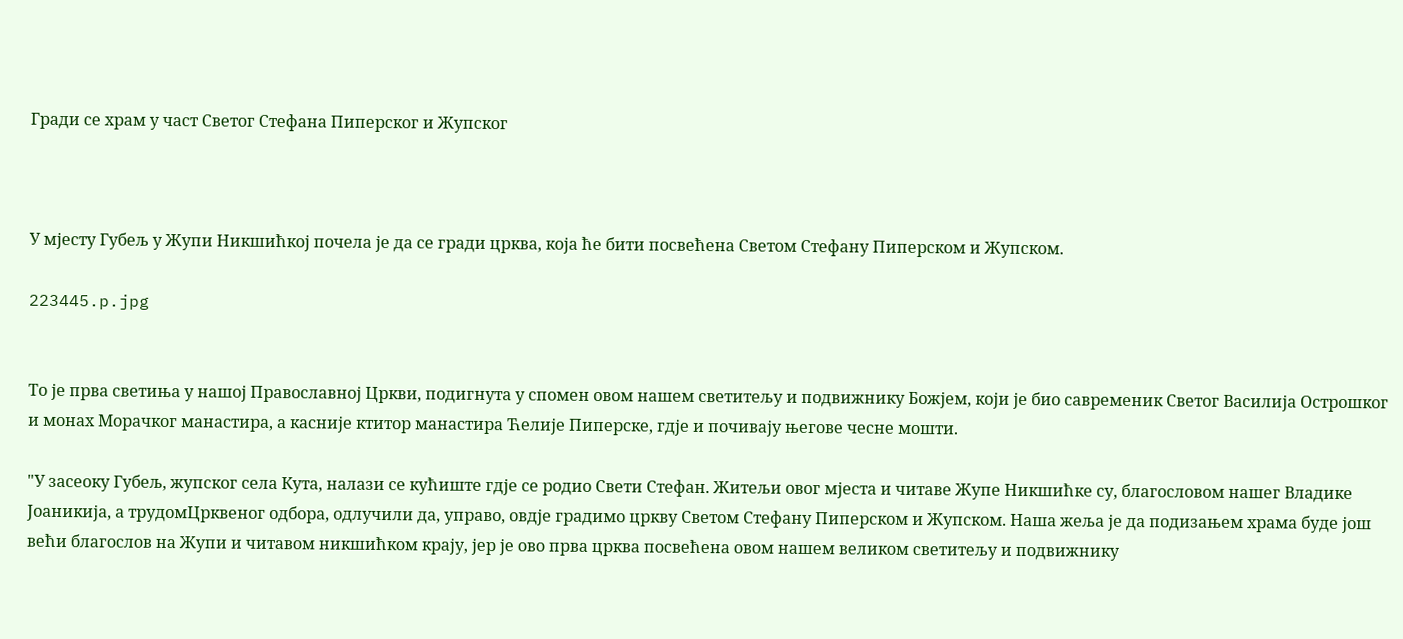Гради се храм у част Светог Стефана Пиперског и Жупског



У мјесту Губељ у Жупи Никшићкој почела је да се гради црква, која ће бити посвећена Светом Стефану Пиперском и Жупском.

223445.p.jpg


То је прва светиња у нашој Православној Цркви, подигнута у спомен овом нашем светитељу и подвижнику Божјем, који је био савременик Светог Василија Острошког и монах Морачког манастира, а касније ктитор манастира Ћелије Пиперске, гдје и почивају његове чесне мошти.

"У засеоку Губељ, жупског села Кута, налази се кућиште гдје се родио Свети Стефан. Житељи овог мјеста и читаве Жупе Никшићке су, благословом нашег Владике Јоаникија, а трудомЦрквеног одбора, одлучили да, управо, овдје градимо цркву Светом Стефану Пиперском и Жупском. Наша жеља је да подизањем храма буде још већи благослов на Жупи и читавом никшићком крају, јер је ово прва црква посвећена овом нашем великом светитељу и подвижнику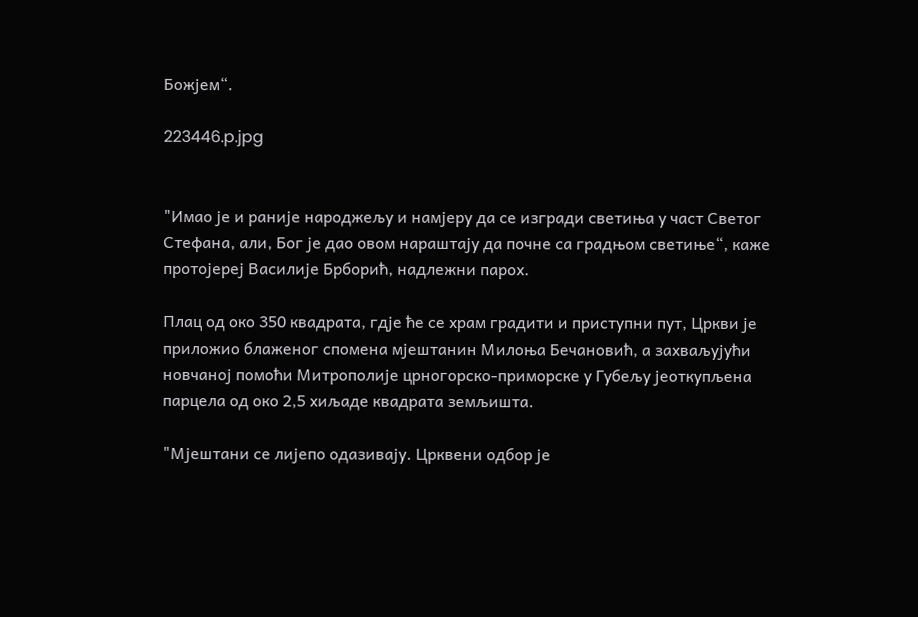Божјем“.

223446.p.jpg


"Имао је и раније народжељу и намјеру да се изгради светиња у част Светог Стефана, али, Бог је дао овом нараштају да почне са градњом светиње“, каже протојереј Василије Брборић, надлежни парох.

Плац од око 350 квадрата, гдје ће се храм градити и приступни пут, Цркви је приложио блаженог спомена мјештанин Милоња Бечановић, а захваљујући новчаној помоћи Митрополије црногорско-приморске у Губељу јеоткупљена парцела од око 2,5 хиљаде квадрата земљишта.

"Мјештани се лијепо одазивају. Црквени одбор је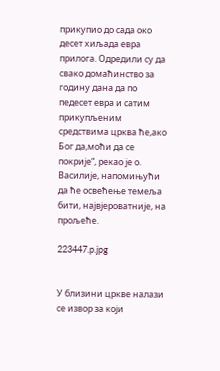прикупио до сада око десет хиљада евра прилога. Одредили су да свако домаћинство за годину дана да по педесет евра и сатим прикупљеним средствима црква ће,ако Бог да,моћи да се покрије“, рекао је о. Василије, напомињући да ће освећење темеља бити, највјероватније, на прољеће.

223447.p.jpg


У близини цркве налази се извор за који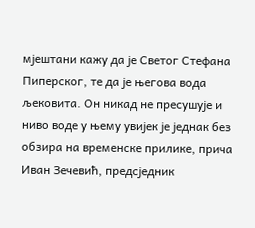мјештани кажу да је Светог Стефана Пиперског, те да је његова вода љековита. Он никад не пресушује и ниво воде у њему увијек је једнак без обзира на временске прилике, прича Иван Зечевић, предсједник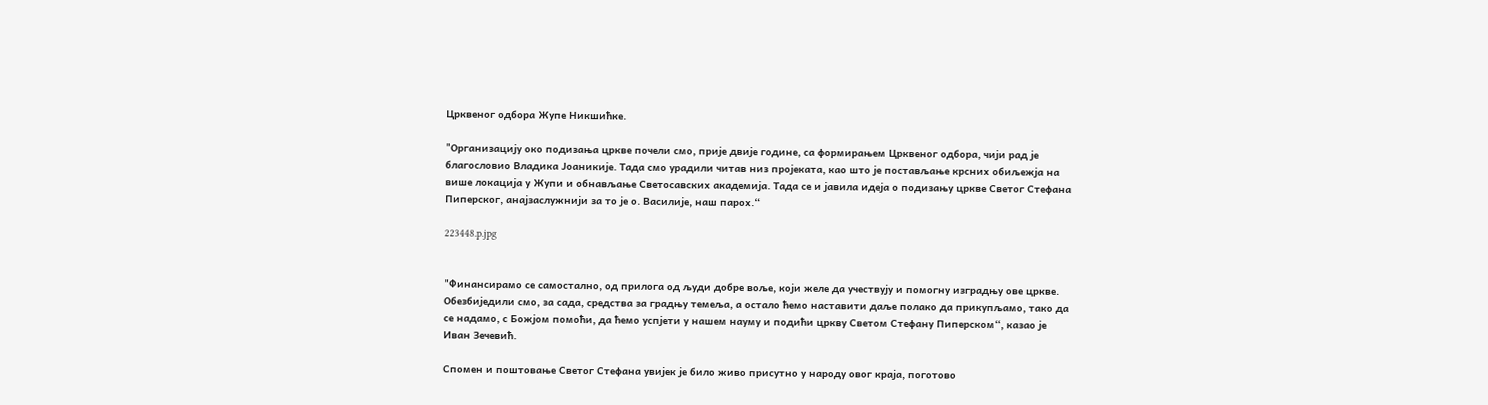Црквеног одбора Жупе Никшићке.

"Организацију око подизања цркве почели смо, прије двије године, са формирањем Црквеног одбора, чији рад је благословио Владика Јоаникије. Тада смо урадили читав низ пројеката, као што је постављање крсних обиљежја на више локација у Жупи и обнављање Светосавских академија. Тада се и јавила идеја о подизању цркве Светог Стефана Пиперског, анајзаслужнији за то је о. Василије, наш парох.“

223448.p.jpg


"Финансирамо се самостално, од прилога од људи добре воље, који желе да учествују и помогну изградњу ове цркве. Обезбиједили смо, за сада, средства за градњу темеља, а остало ћемо наставити даље полако да прикупљамо, тако да се надамо, с Божјом помоћи, да ћемо успјети у нашем науму и подићи цркву Светом Стефану Пиперском“, казао је Иван Зечевић.

Спомен и поштовање Светог Стефана увијек је било живо присутно у народу овог краја, поготово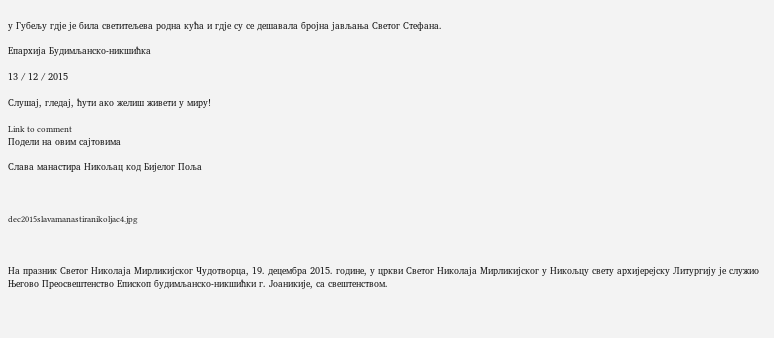у Губељу гдје је била светитељева родна кућа и гдје су се дешавала бројна јављања Светог Стефана.

Епархија Будимљанско-никшићка

13 / 12 / 2015

Слушај, гледај, ћути ако желиш живети у миру!

Link to comment
Подели на овим сајтовима

Слава манастира Никољац код Бијелог Поља



dec2015slavamanastiranikoljac4.jpg



На празник Светог Николаја Мирликијског Чудотворца, 19. децембра 2015. године, у цркви Светог Николаја Мирликијског у Никољцу свету архијерејску Литургију је служио Његово Преосвештенство Епископ будимљанско-никшићки г. Јоаникије, са свештенством.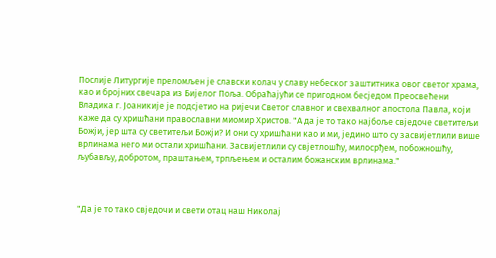Послије Литургије преломљен је славски колач у славу небеског заштитника овог светог храма, као и бројних свечара из Бијелог Поља. Обраћајући се пригодном бесједом Преосвећени Владика г. Јоаникије је подсјетио на ријечи Светог славног и свехвалног апостола Павла, који каже да су хришћани православни миомир Христов. "А да је то тако најбоље свједоче светитељи Божји, јер шта су светитељи Божји? И они су хришћани као и ми, једино што су засвијетлили више врлинама него ми остали хришћани. Засвијетлили су свјетлошћу, милосрђем, побожношћу, љубављу, добротом, праштањем, трпљењем и осталим божанским врлинама."



"Да је то тако свједочи и свети отац наш Николај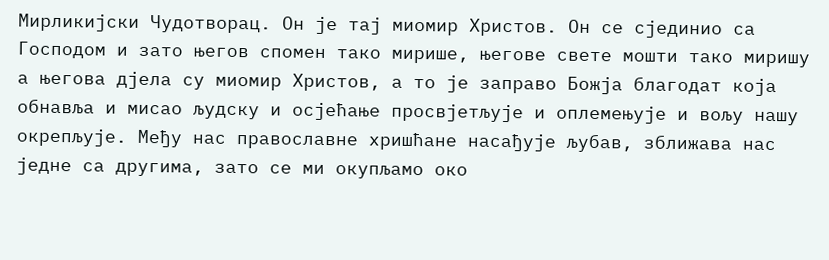Мирликијски Чудотворац. Он је тај миомир Христов. Он се сјединио са Господом и зато његов спомен тако мирише, његове свете мошти тако миришу а његова дјела су миомир Христов, а то је заправо Божја благодат која обнавља и мисао људску и осјећање просвјетљује и оплемењује и вољу нашу окрепљује. Међу нас православне хришћане насађује љубав, зближава нас једне са другима, зато се ми окупљамо око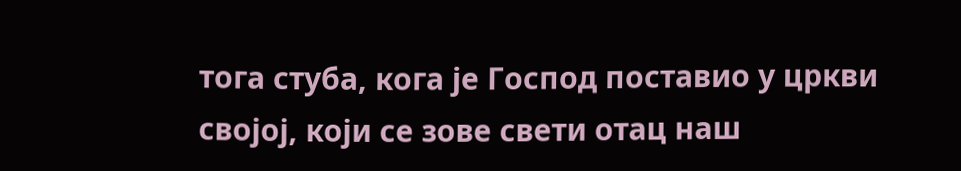тога стуба, кога је Господ поставио у цркви својој, који се зове свети отац наш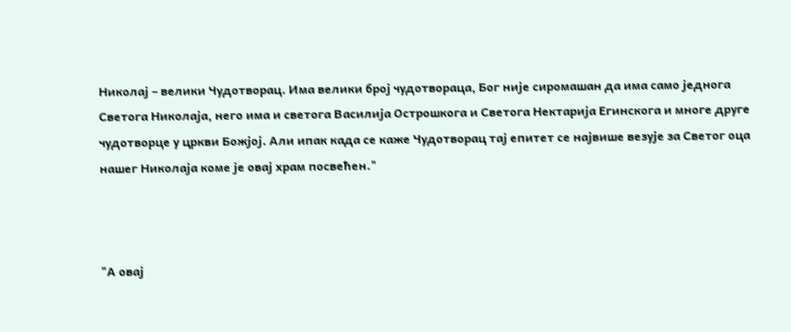Николај – велики Чудотворац. Има велики број чудотвораца, Бог није сиромашан да има само једнога Светога Николаја, него има и светога Василија Острошкога и Светога Нектарија Егинскога и многе друге чудотворце у цркви Божјој. Али ипак када се каже Чудотворац тај епитет се највише везује за Светог оца нашег Николаја коме је овај храм посвећен."



"А овај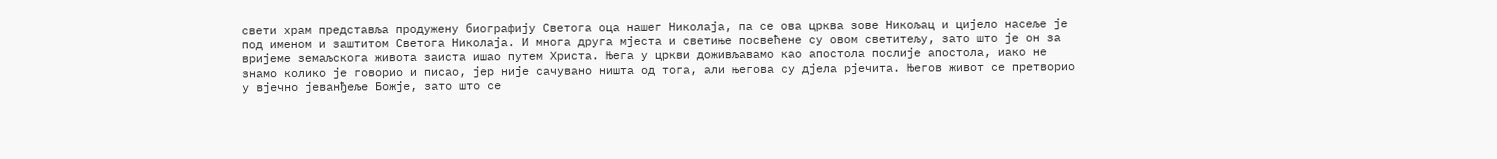свети храм представља продужену биографију Светога оца нашег Николаја, па се ова црква зове Никољац и цијело насеље је под именом и заштитом Светога Николаја. И многа друга мјеста и светиње посвећене су овом светитељу, зато што је он за вријеме земаљскога живота заиста ишао путем Христа. Њега у цркви доживљавамо као апостола послије апостола, иако не знамо колико је говорио и писао, јер није сачувано ништа од тога, али његова су дјела рјечита. Његов живот се претворио у вјечно јеванђеље Божје, зато што се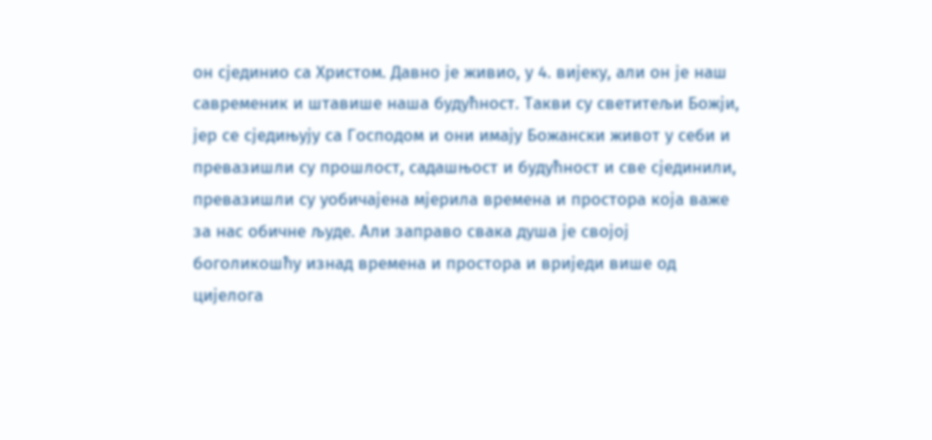он сјединио са Христом. Давно је живио, у 4. вијеку, али он је наш савременик и штавише наша будућност. Такви су светитељи Божји, јер се сједињују са Господом и они имају Божански живот у себи и превазишли су прошлост, садашњост и будућност и све сјединили, превазишли су уобичајена мјерила времена и простора која важе за нас обичне људе. Али заправо свака душа је својој боголикошћу изнад времена и простора и вриједи више од цијелога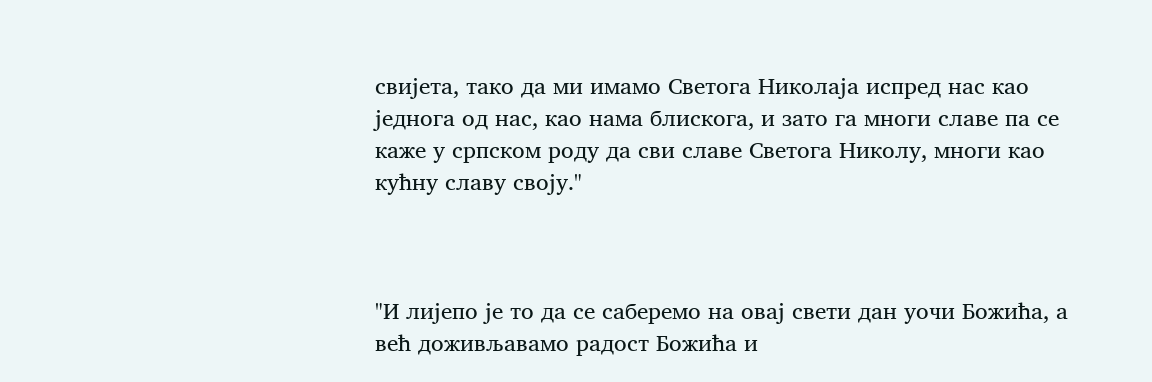свијета, тако да ми имамо Светога Николаја испред нас као једнога од нас, као нама блискога, и зато га многи славе па се каже у српском роду да сви славе Светога Николу, многи као кућну славу своју."



"И лијепо је то да се саберемо на овај свети дан уочи Божића, а већ доживљавамо радост Божића и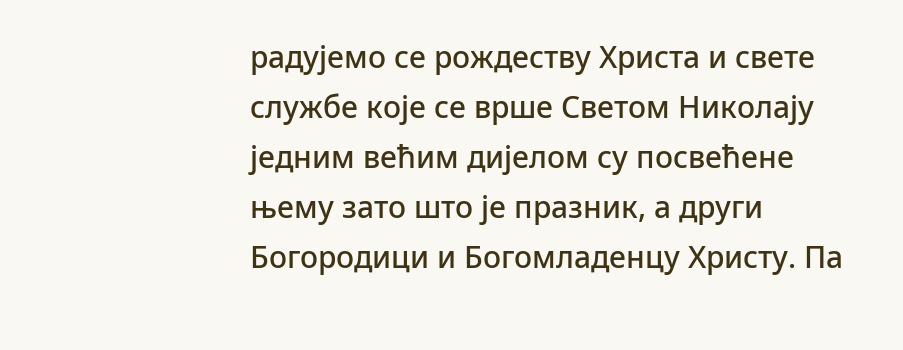радујемо се рождеству Христа и свете службе које се врше Светом Николају једним већим дијелом су посвећене њему зато што је празник, а други Богородици и Богомладенцу Христу. Па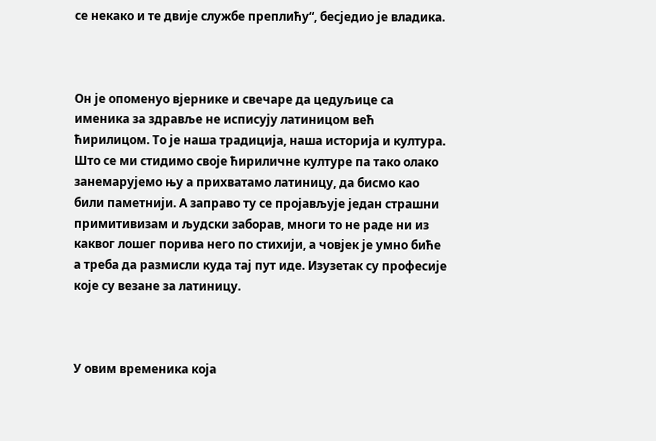се некако и те двије службе преплићу“, бесједио је владика.



Он је опоменуо вјернике и свечаре да цедуљице са именика за здравље не исписују латиницом већ ћирилицом. То је наша традиција, наша историја и култура. Што се ми стидимо своје ћириличне културе па тако олако занемарујемо њу а прихватамо латиницу, да бисмо као били паметнији. А заправо ту се пројављује један страшни примитивизам и људски заборав, многи то не раде ни из каквог лошег порива него по стихији, а човјек је умно биће а треба да размисли куда тај пут иде. Изузетак су професије које су везане за латиницу.



У овим временика која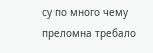су по много чему преломна требало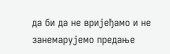да би да не вријеђамо и не занемарујемо предање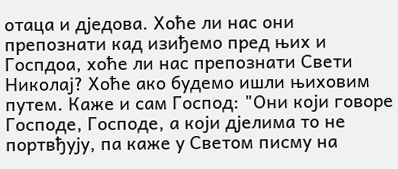отаца и дједова. Хоће ли нас они препознати кад изиђемо пред њих и Госпдоа, хоће ли нас препознати Свети Николај? Хоће ако будемо ишли њиховим путем. Каже и сам Господ: "Они који говоре Господе, Господе, а који дјелима то не портвђују, па каже у Светом писму на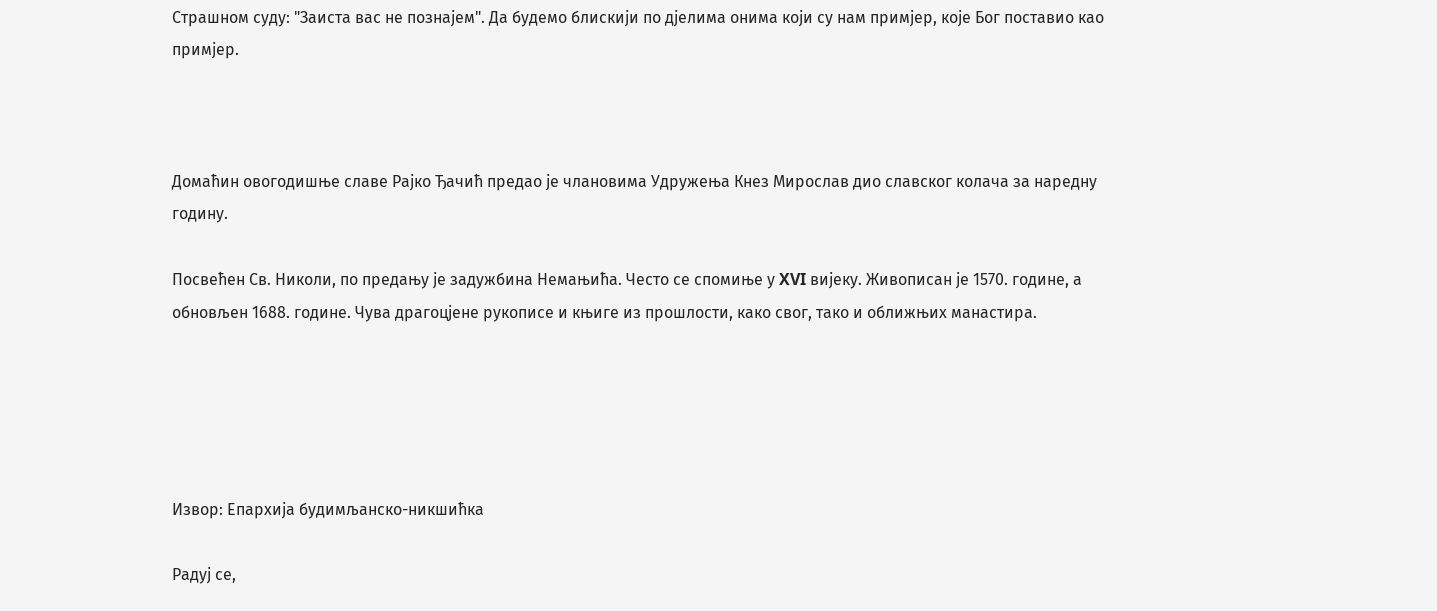Страшном суду: "Заиста вас не познајем". Да будемо блискији по дјелима онима који су нам примјер, које Бог поставио као примјер.



Домаћин овогодишње славе Рајко Ђачић предао је члановима Удружења Кнез Мирослав дио славског колача за наредну годину.

Посвећен Св. Николи, по предању је задужбина Немањића. Често се спомиње у XVI вијеку. Живописан је 1570. године, а обновљен 1688. године. Чува драгоцјене рукописе и књиге из прошлости, како свог, тако и оближњих манастира.





Извор: Епархија будимљанско-никшићка

Радуј се,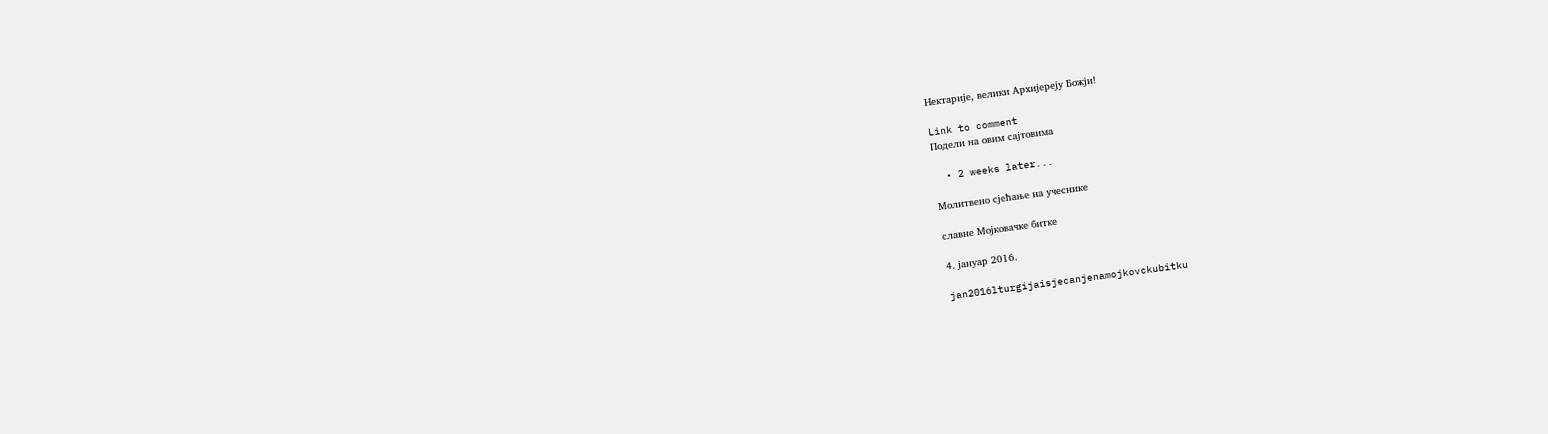Нектарије, велики Архијереју Божји!

Link to comment
Подели на овим сајтовима

  • 2 weeks later...

Молитвено сјећање на учеснике

славне Мојковачке битке

4. јануар 2016.

jan2016lturgijaisjecanjenamojkovckubitku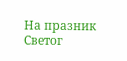На празник Светог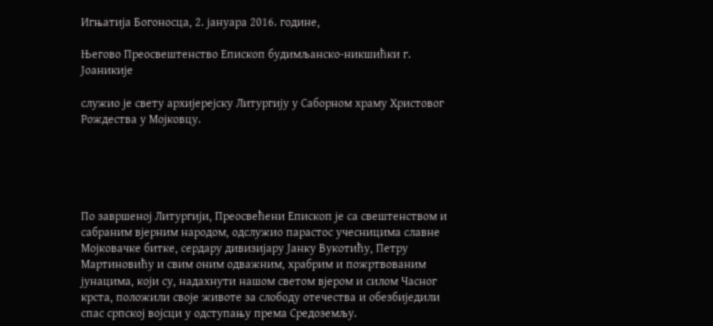Игњатија Богoносца, 2. јануара 2016. године,

Његово Преосвештенство Епископ будимљанско-никшићки г. Јоаникије

служио је свету архијерејску Литургију у Саборном храму Христовог Рождества у Мојковцу.





По завршеној Литургији, Преосвећени Епископ је са свештенством и сабраним вјерним народом, одслужио парастос учесницима славне Мојковачке битке, сердару дивизијару Јанку Вукотићу, Петру Мартиновићу и свим оним одважним, храбрим и пожртвованим јунацима, који су, надахнути нашом светом вјером и силом Часног крста, положили своје животе за слободу отечества и обезбиједили спас српској војсци у одступању према Средоземљу.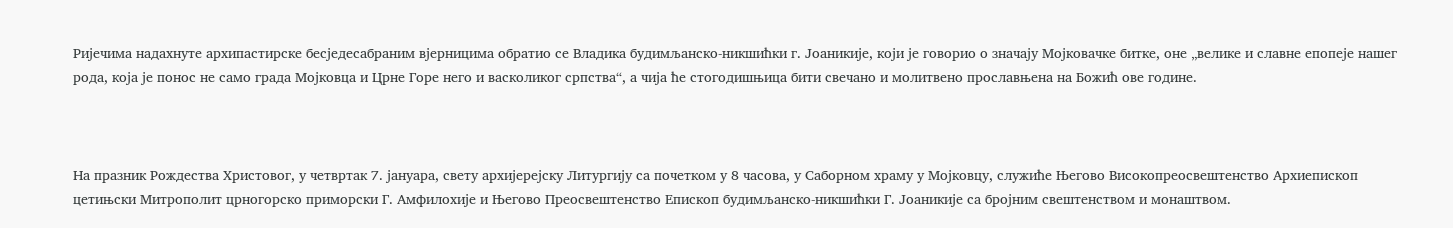Ријечима надахнуте архипастирске бесједесабраним вјерницима обратио се Владика будимљанско-никшићки г. Јоаникије, који је говорио о значају Мојковачке битке, оне „велике и славне епопеје нашег рода, која је понос не само града Мојковца и Црне Горе него и васколиког српства“, а чија ће стогодишњица бити свечано и молитвено прославњена на Божић ове године.



На празник Рождества Христовог, у четвртак 7. јануара, свету архијерејску Литургију са почетком у 8 часова, у Саборном храму у Мојковцу, служиће Његово Високопреосвештенство Архиепископ цетињски Митрополит црногорско приморски Г. Амфилохије и Његово Преосвештенство Епископ будимљанско-никшићки Г. Јоаникије са бројним свештенством и монаштвом.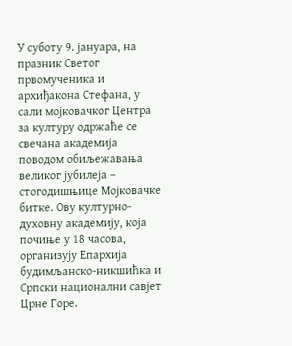У суботу 9. јануара, на празник Светог првомученика и архиђакона Стефана, у сали мојковачког Центра за културу одржаће се свечана академија поводом обиљежавања великог јубилеја – стогодишњице Мојковачке битке. Ову културно-духовну академију, која почиње у 18 часова, организују Епархија будимљанско-никшићка и Српски национални савјет Црне Горе.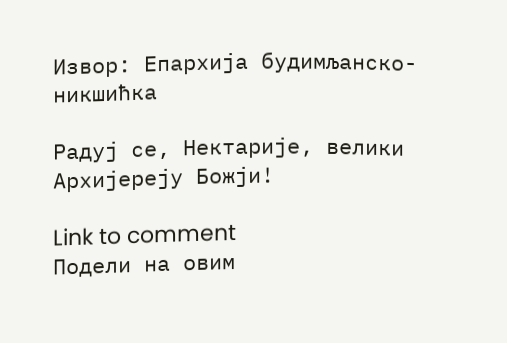Извор: Епархија будимљанско-никшићка

Радуј се, Нектарије, велики Архијереју Божји!

Link to comment
Подели на овим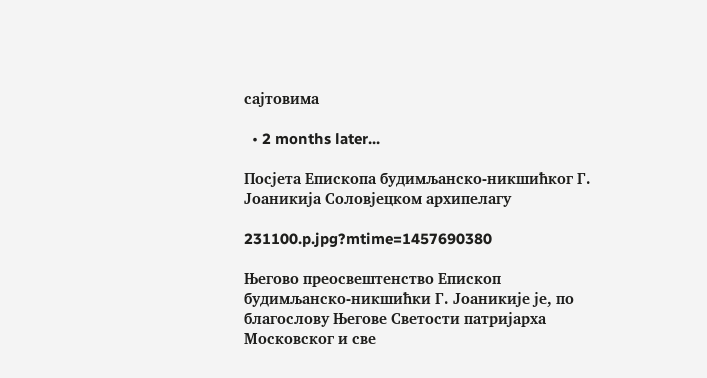сајтовима

  • 2 months later...

Посјета Епископа будимљанско-никшићког Г. Јоаникија Соловјецком архипелагу

231100.p.jpg?mtime=1457690380

Његово преосвештенство Епископ будимљанско-никшићки Г. Јоаникије је, по благослову Његове Светости патријарха Московског и све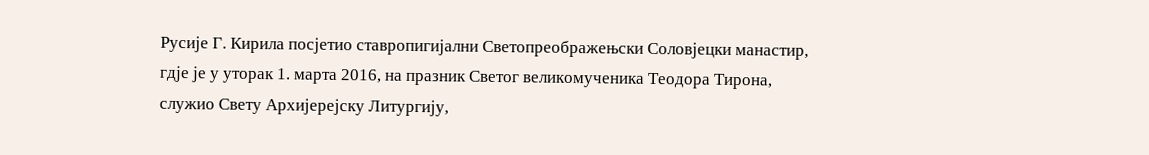Русије Г. Кирила посјетио ставропигијални Светопреображењски Соловјецки манастир, гдје је у уторак 1. марта 2016, на празник Светог великомученика Теодора Тирона, служио Свету Архијерејску Литургију,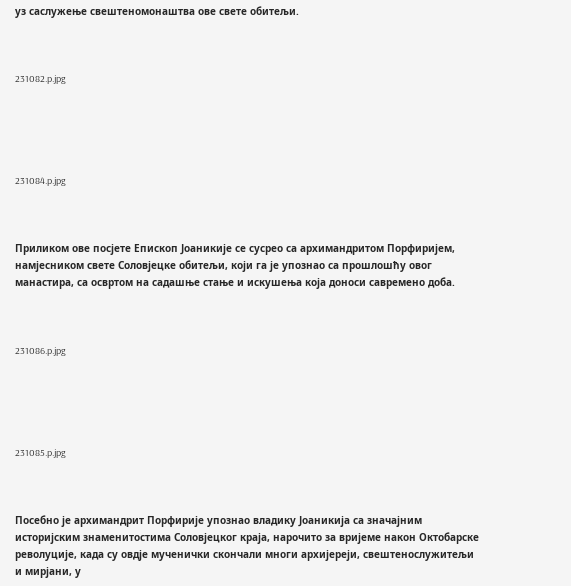уз саслужење свештеномонаштва ове свете обитељи.



231082.p.jpg





231084.p.jpg



Приликом ове посјете Епископ Јоаникије се сусрео са архимандритом Порфиријем, намјесником свете Соловјецке обитељи, који га је упознао са прошлошћу овог манастира, са освртом на садашње стање и искушења која доноси савремено доба.



231086.p.jpg





231085.p.jpg



Посебно је архимандрит Порфирије упознао владику Јоаникија са значајним историјским знаменитостима Соловјецког краја, нарочито за вријеме након Октобарске револуције, када су овдје мученички скончали многи архијереји, свештенослужитељи и мирјани, у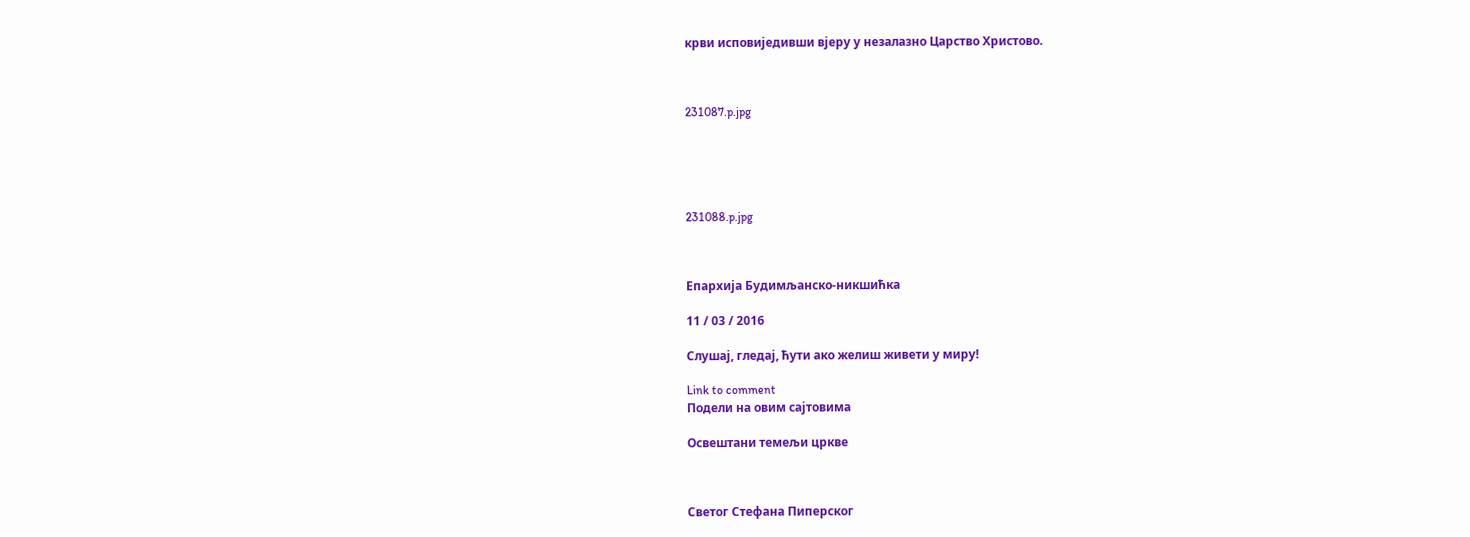крви исповиједивши вјеру у незалазно Царство Христово.



231087.p.jpg





231088.p.jpg



Епархија Будимљанско-никшићка

11 / 03 / 2016

Слушај, гледај, ћути ако желиш живети у миру!

Link to comment
Подели на овим сајтовима

Освештани темељи цркве



Светог Стефана Пиперског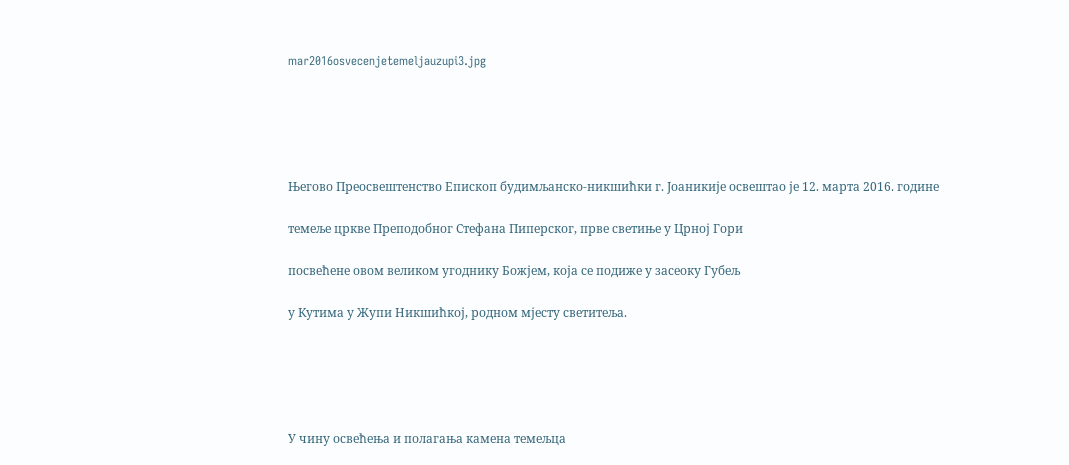mar2016osvecenjetemeljauzupi3.jpg





Његово Преосвештенство Епископ будимљанско-никшићки г. Јоаникије освештао је 12. марта 2016. године

темеље цркве Преподобног Стефана Пиперског, прве светиње у Црној Гори

посвећене овом великом угоднику Божјем, која се подиже у засеоку Губељ

у Кутима у Жупи Никшићкој, родном мјесту светитеља.





У чину освећења и полагања камена темељца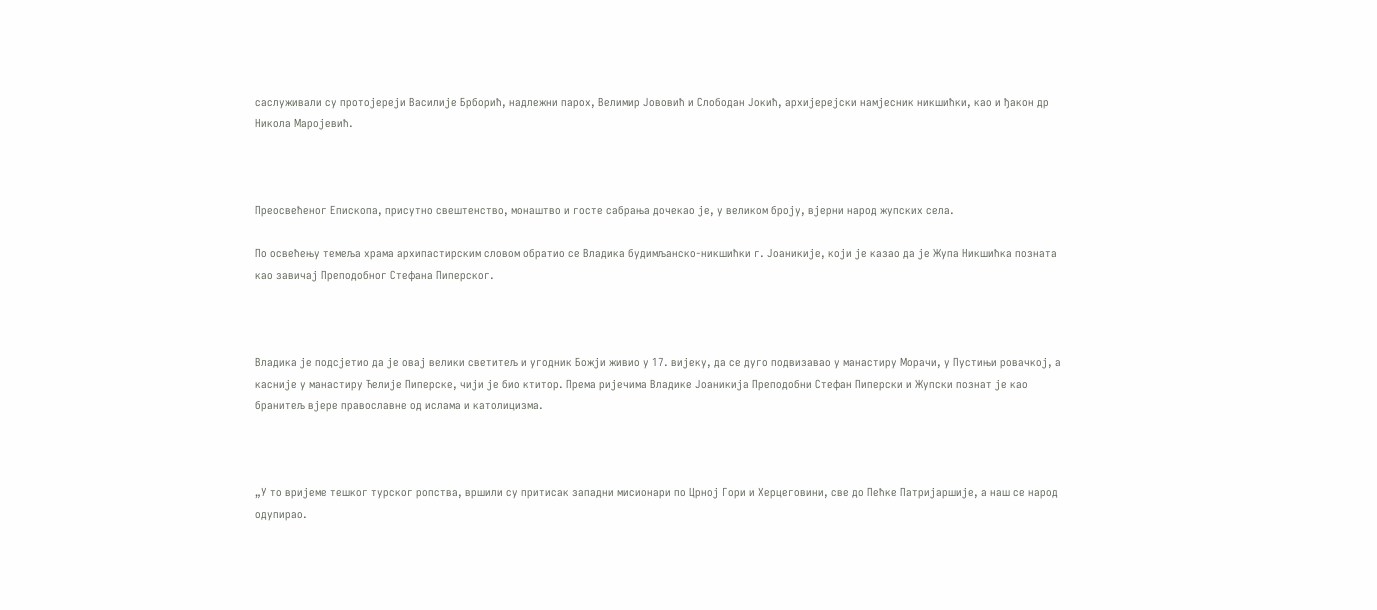саслуживали су протојереји Василије Брборић, надлежни парох, Велимир Јововић и Слободан Јокић, архијерејски намјесник никшићки, као и ђакон др Никола Маројевић.



Преосвећеног Епископа, присутно свештенство, монаштво и госте сабрања дочекао је, у великом броју, вјерни народ жупских села.

По освећењу темеља храма архипастирским словом обратио се Владика будимљанско-никшићки г. Јоаникије, који је казао да је Жупа Никшићка позната као завичај Преподобног Стефана Пиперског.



Владика је подсјетио да је овај велики светитељ и угодник Божји живио у 17. вијеку, да се дуго подвизавао у манастиру Морачи, у Пустињи ровачкој, а касније у манастиру Ћелије Пиперске, чији је био ктитор. Према ријечима Владике Јоаникија Преподобни Стефан Пиперски и Жупски познат је као бранитељ вјере православне од ислама и католицизма.



„У то вријеме тешког турског ропства, вршили су притисак западни мисионари по Црној Гори и Херцеговини, све до Пећке Патријаршије, а наш се народ одупирао.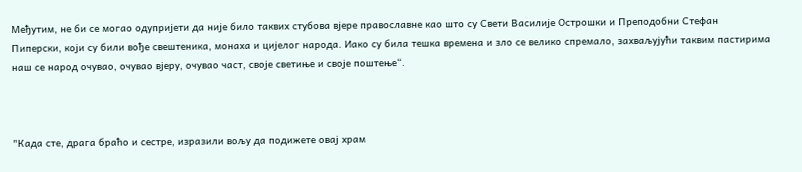Међутим, не би се могао одупријети да није било таквих стубова вјере православне као што су Свети Василије Острошки и Преподобни Стефан Пиперски, који су били вође свештеника, монаха и цијелог народа. Иако су била тешка времена и зло се велико спремало, захваљујући таквим пастирима наш се народ очувао, очувао вјеру, очувао част, своје светиње и своје поштење“.



"Када сте, драга браћо и сестре, изразили вољу да подижете овај храм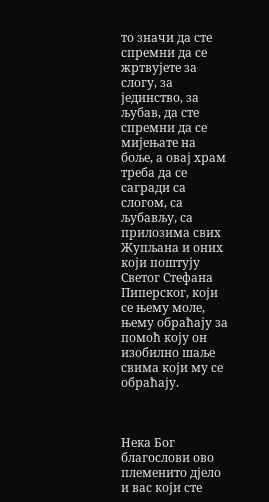то значи да сте спремни да се жртвујете за слогу, за јединство, за љубав, да сте спремни да се мијењате на боље, а овај храм треба да се сагради са слогом, са љубављу, са прилозима свих Жупљана и оних који поштују Светог Стефана Пиперског, који се њему моле, њему обраћају за помоћ коју он изобилно шаље свима који му се обраћају.



Нека Бог благослови ово племенито дјело и вас који сте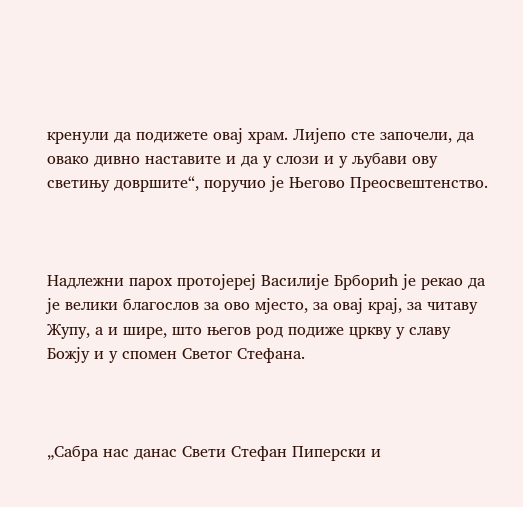кренули да подижете овај храм. Лијепо сте започели, да овако дивно наставите и да у слози и у љубави ову светињу довршите“, поручио је Његово Преосвештенство.



Надлежни парох протојереј Василије Брборић је рекао да је велики благослов за ово мјесто, за овај крај, за читаву Жупу, а и шире, што његов род подиже цркву у славу Божју и у спомен Светог Стефана.



„Сабра нас данас Свети Стефан Пиперски и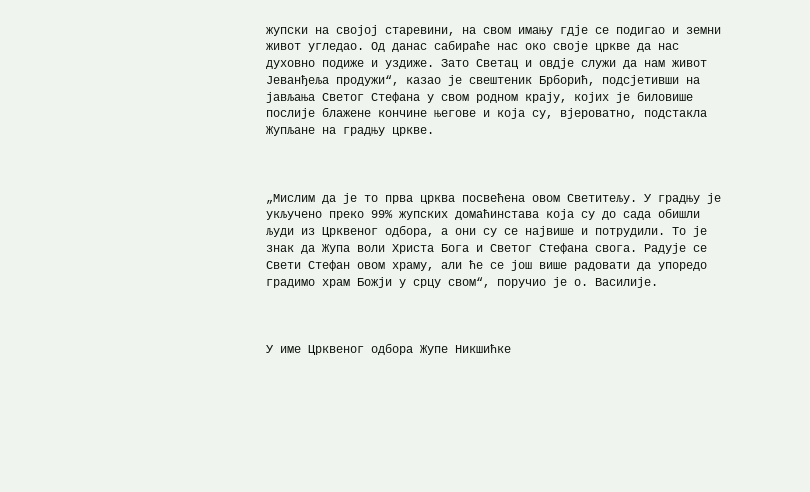жупски на својој старевини, на свом имању гдје се подигао и земни живот угледао. Од данас сабираће нас око своје цркве да нас духовно подиже и уздиже. Зато Светац и овдје служи да нам живот Јеванђеља продужи“, казао је свештеник Брборић, подсјетивши на јављања Светог Стефана у свом родном крају, којих је биловише послије блажене кончине његове и која су, вјероватно, подстакла Жупљане на градњу цркве.



„Мислим да је то прва црква посвећена овом Светитељу. У градњу је укључено преко 99% жупских домаћинстава која су до сада обишли људи из Црквеног одбора, а они су се највише и потрудили. То је знак да Жупа воли Христа Бога и Светог Стефана свога. Радује се Свети Стефан овом храму, али ће се још више радовати да упоредо градимо храм Божји у срцу свом“, поручио је о. Василије.



У име Црквеног одбора Жупе Никшићке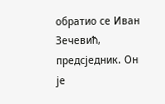обратио се Иван Зечевић, предсједник. Он је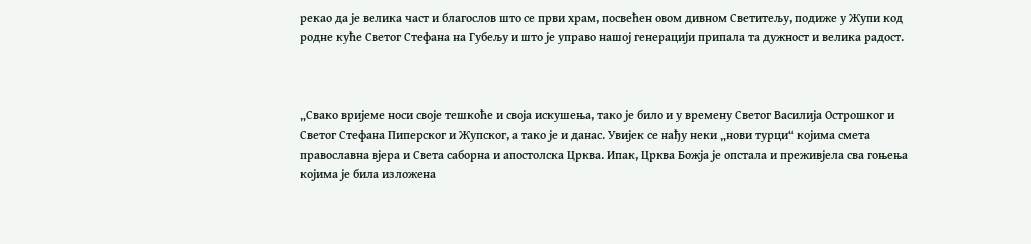рекао да је велика част и благослов што се први храм, посвећен овом дивном Светитељу, подиже у Жупи код родне куће Светог Стефана на Губељу и што је управо нашој генерацији припала та дужност и велика радост.



„Свако вријеме носи своје тешкоће и своја искушења, тако је било и у времену Светог Василија Острошког и Светог Стефана Пиперског и Жупског, а тако је и данас. Увијек се нађу неки „нови турци“ којима смета православна вјера и Света саборна и апостолска Црква. Ипак, Црква Божја је опстала и преживјела сва гоњења којима је била изложена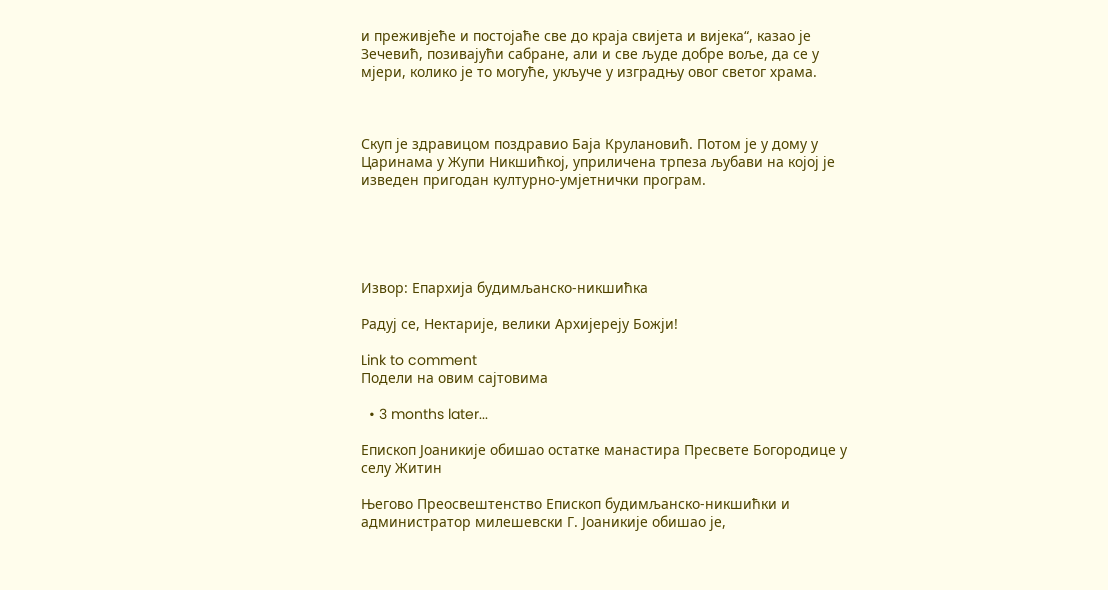и преживјеће и постојаће све до краја свијета и вијека“, казао је Зечевић, позивајући сабране, али и све људе добре воље, да се у мјери, колико је то могуће, укључе у изградњу овог светог храма.



Скуп је здравицом поздравио Баја Крулановић. Потом је у дому у Царинама у Жупи Никшићкој, уприличена трпеза љубави на којој је изведен пригодан културно-умјетнички програм.





Извор: Епархија будимљанско-никшићка

Радуј се, Нектарије, велики Архијереју Божји!

Link to comment
Подели на овим сајтовима

  • 3 months later...

Епископ Јоаникије обишао остатке манастира Пресвете Богородице у селу Житин

Његово Преосвештенство Епископ будимљанско-никшићки и администратор милешевски Г. Јоаникије обишао је,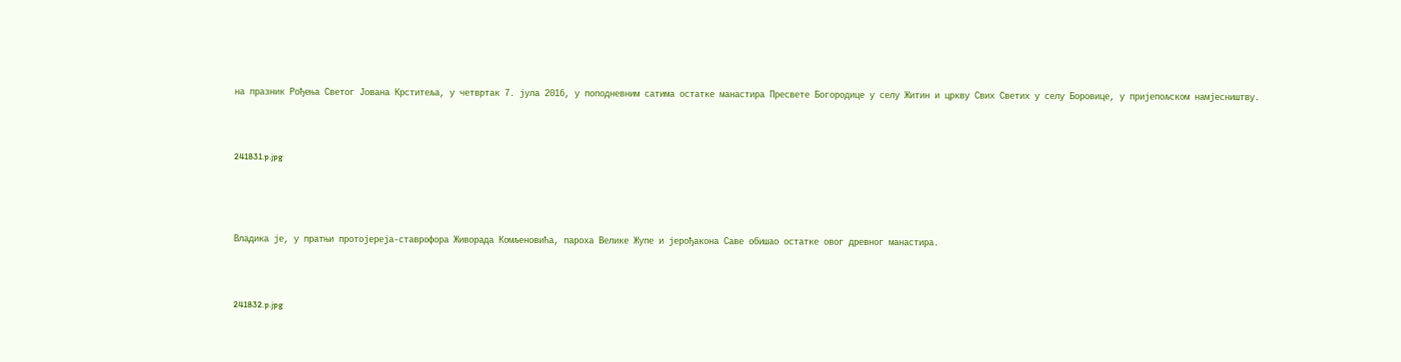на празник Рођења Светог Јована Крститеља, у четвртак 7. јула 2016, у поподневним сатима остатке манастира Пресвете Богородице у селу Житин и цркву Свих Светих у селу Боровице, у пријепољском намјесништву.



241831.p.jpg




Владика је, у пратњи протојереја-ставрофора Живорада Комљеновића, пароха Велике Жупе и јерођакона Саве обишао остатке овог древног манастира.



241832.p.jpg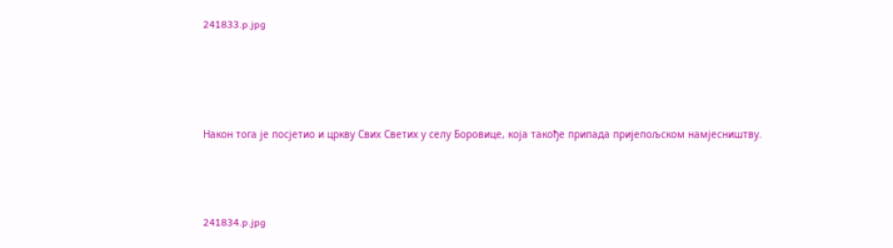241833.p.jpg




Након тога је посјетио и цркву Свих Светих у селу Боровице, која такође припада пријепољском намјесништву.



241834.p.jpg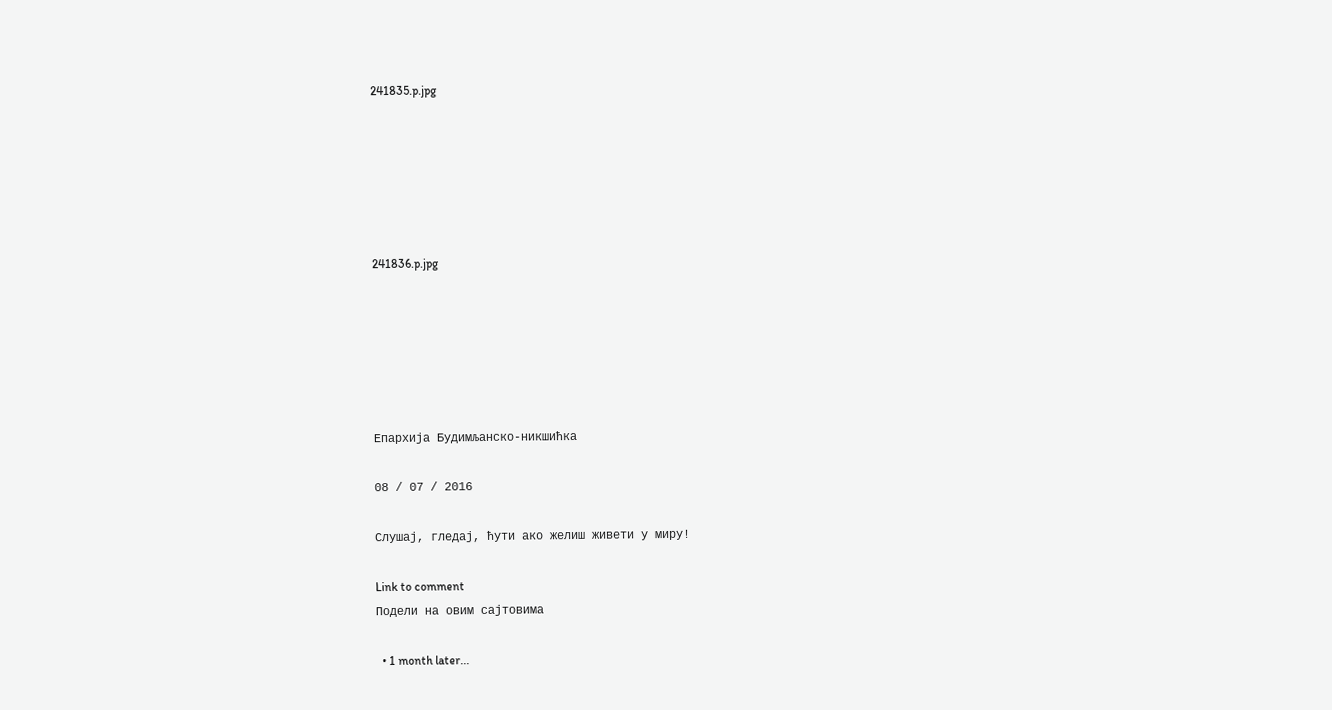241835.p.jpg






241836.p.jpg






Епархија Будимљанско-никшићка

08 / 07 / 2016

Слушај, гледај, ћути ако желиш живети у миру!

Link to comment
Подели на овим сајтовима

  • 1 month later...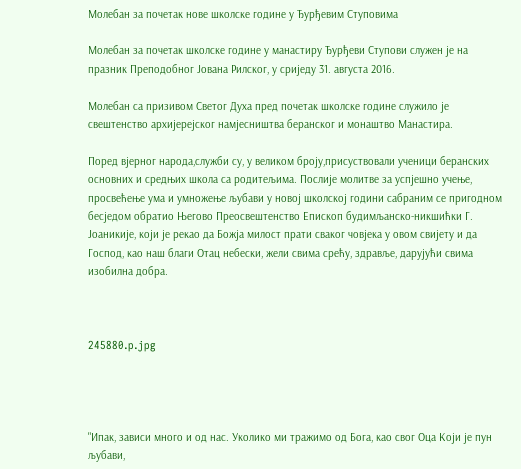Молебан за почетак нове школске године у Ђурђевим Ступовима

Молебан за почетак школске године у манастиру Ђурђеви Ступови служен је на празник Преподобног Јована Рилског, у сриједу 31. августа 2016.

Молебан са призивом Светог Духа пред почетак школске године служило је свештенство архијерејског намјесништва беранског и монаштво Манастира.

Поред вјерног народа,служби су, у великом броју,присуствовали ученици беранских основних и средњих школа са родитељима. Послије молитве за успјешно учење, просвећење ума и умножење љубави у новој школској години сабраним се пригодном бесједом обратио Његово Преосвештенство Епископ будимљанско-никшићки Г. Јоаникије, који је рекао да Божја милост прати сваког човјека у овом свијету и да Господ, као наш благи Отац небески, жели свима срећу, здравље, дарујући свима изобилна добра.



245880.p.jpg




"Ипак, зависи много и од нас. Уколико ми тражимо од Бога, као свог Оца Који је пун љубави,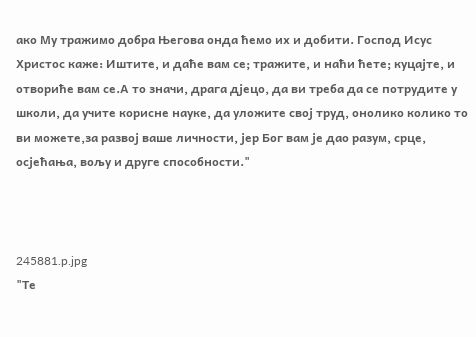ако Му тражимо добра Његова онда ћемо их и добити. Господ Исус Христос каже: Иштите, и даће вам се; тражите, и наћи ћете; куцајте, и отвориће вам се.А то значи, драга дјецо, да ви треба да се потрудите у школи, да учите корисне науке, да уложите свој труд, онолико колико то ви можете,за развој ваше личности, јер Бог вам је дао разум, срце, осјећања, вољу и друге способности."



245881.p.jpg
"Те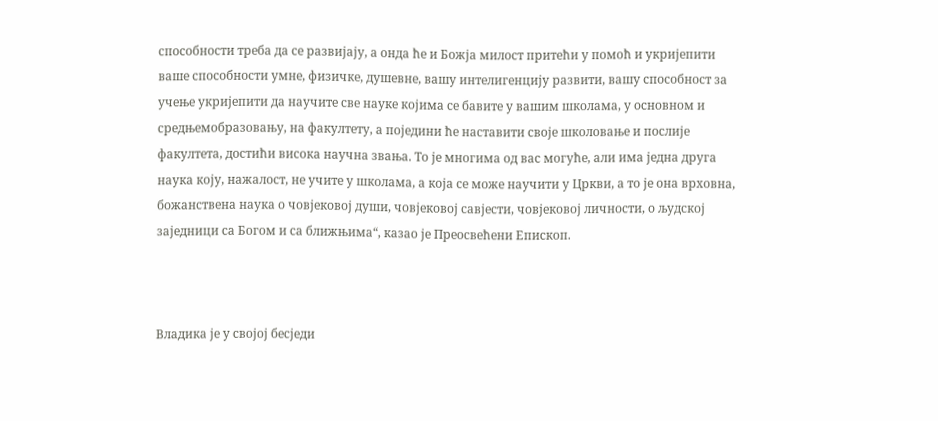способности треба да се развијају, а онда ће и Божја милост притећи у помоћ и укријепити ваше способности умне, физичке, душевне, вашу интелигенцију развити, вашу способност за учење укријепити да научите све науке којима се бавите у вашим школама, у основном и средњемобразовању, на факултету, а поједини ће наставити своје школовање и послије факултета, достићи висока научна звања. То је многима од вас могуће, али има једна друга наука коју, нажалост, не учите у школама, а која се може научити у Цркви, а то је она врховна, божанствена наука о човјековој души, човјековој савјести, човјековој личности, о људској заједници са Богом и са ближњима“, казао је Преосвећени Епископ.



Владика је у својој бесједи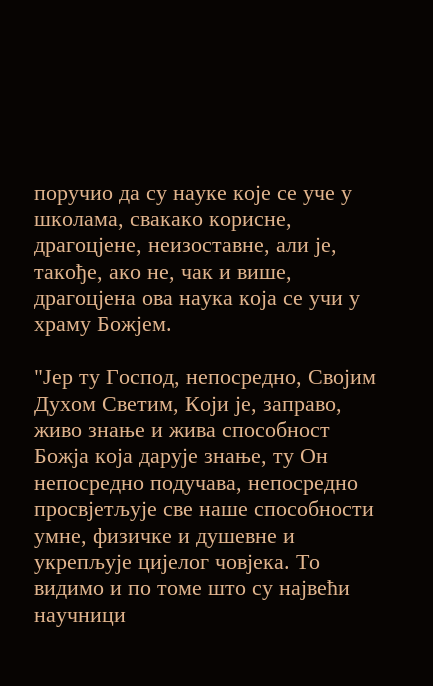поручио да су науке које се уче у школама, свакако корисне, драгоцјене, неизоставне, али је, такође, ако не, чак и више, драгоцјена ова наука која се учи у храму Божјем.

"Јер ту Господ, непосредно, Својим Духом Светим, Који је, заправо, живо знање и жива способност Божја која дарује знање, ту Он непосредно подучава, непосредно просвјетљује све наше способности умне, физичке и душевне и укрепљује цијелог човјека. То видимо и по томе што су највећи научници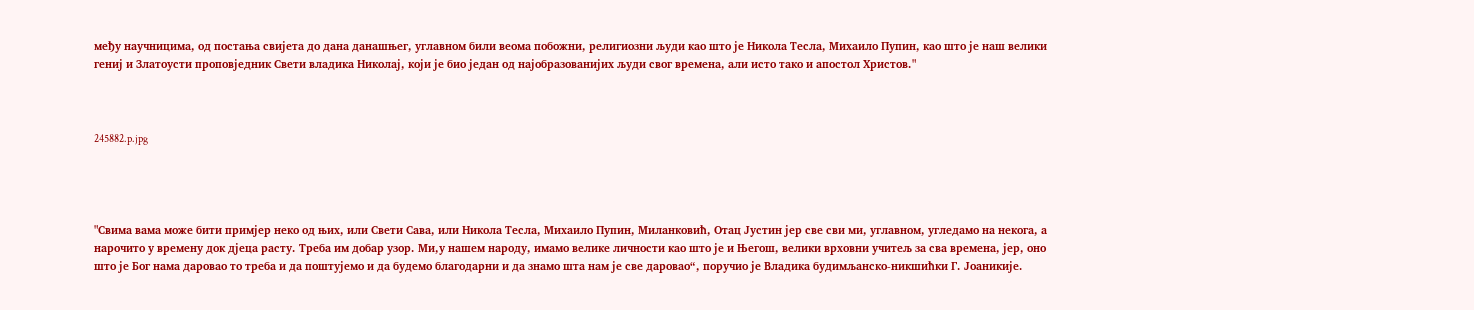међу научницима, од постања свијета до дана данашњег, углавном били веома побожни, религиозни људи као што је Никола Тесла, Михаило Пупин, као што је наш велики гениј и Златоусти проповједник Свети владика Николај, који је био један од најобразованијих људи свог времена, али исто тако и апостол Христов."



245882.p.jpg




"Свима вама може бити примјер неко од њих, или Свети Сава, или Никола Тесла, Михаило Пупин, Миланковић, Отац Јустин јер све сви ми, углавном, угледамо на некога, а нарочито у времену док дјеца расту. Треба им добар узор. Ми,у нашем народу, имамо велике личности као што је и Његош, велики врховни учитељ за сва времена, јер, оно што је Бог нама даровао то треба и да поштујемо и да будемо благодарни и да знамо шта нам је све даровао“, поручио је Владика будимљанско-никшићки Г. Јоаникије.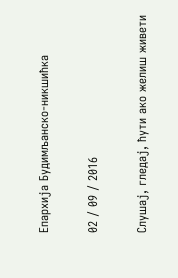Епархија Будимљанско-никшићка

02 / 09 / 2016

Слушај, гледај, ћути ако желиш живети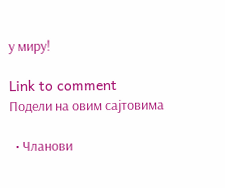у миру!

Link to comment
Подели на овим сајтовима

  • Чланови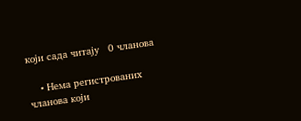који сада читају   0 чланова

    • Нема регистрованих чланова који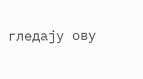гледају ову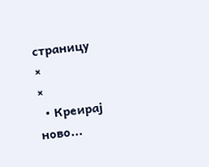страницу
×
×
  • Креирај ново...